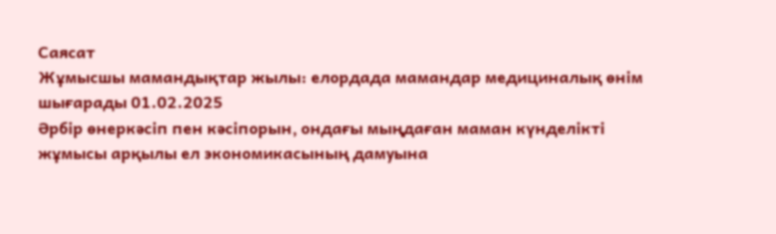Саясат
Жұмысшы мамандықтар жылы: елордада мамандар медициналық өнім шығарады 01.02.2025
Әрбір өнеркәсіп пен кәсіпорын, ондағы мыңдаған маман күнделікті жұмысы арқылы ел экономикасының дамуына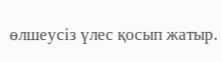өлшеусіз үлес қосып жатыр.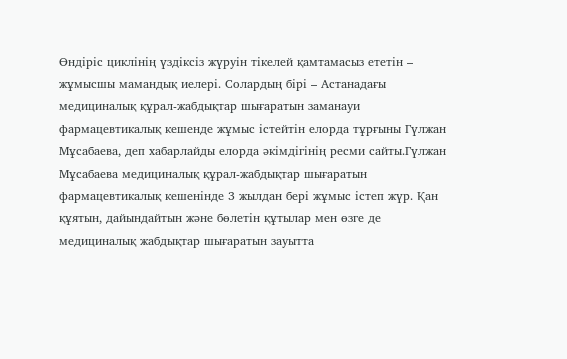Өндіріс циклінің үздіксіз жүруін тікелей қамтамасыз ететін – жұмысшы мамандық иелері. Солардың бірі – Астанадағы медициналық құрал-жабдықтар шығаратын заманауи фармацевтикалық кешенде жұмыс істейтін елорда тұрғыны Гүлжан Мұсабаева, деп хабарлайды елорда әкімдігінің ресми сайты.Гүлжан Мұсабаева медициналық құрал-жабдықтар шығаратын фармацевтикалық кешенінде 3 жылдан бері жұмыс істеп жүр. Қан құятын, дайындайтын және бөлетін құтылар мен өзге де медициналық жабдықтар шығаратын зауытта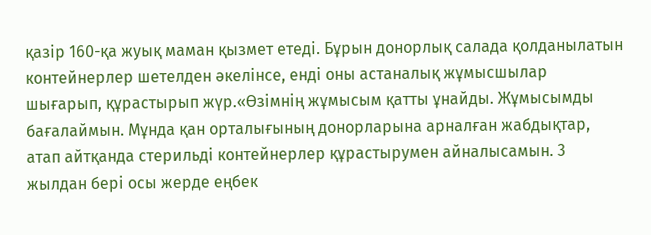қазір 160-қа жуық маман қызмет етеді. Бұрын донорлық салада қолданылатын контейнерлер шетелден әкелінсе, енді оны астаналық жұмысшылар шығарып, құрастырып жүр.«Өзімнің жұмысым қатты ұнайды. Жұмысымды бағалаймын. Мұнда қан орталығының донорларына арналған жабдықтар, атап айтқанда стерильді контейнерлер құрастырумен айналысамын. 3 жылдан бері осы жерде еңбек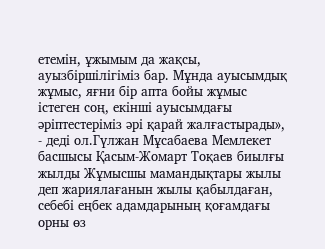етемін, ұжымым да жақсы, ауызбіршілігіміз бар. Мұнда ауысымдық жұмыс, яғни бір апта бойы жұмыс істеген соң, екінші ауысымдағы әріптестеріміз әрі қарай жалғастырады», - деді ол.Гүлжан Мұсабаева Мемлекет басшысы Қасым-Жомарт Тоқаев биылғы жылды Жұмысшы мамандықтары жылы деп жариялағанын жылы қабылдаған, себебі еңбек адамдарының қоғамдағы орны өз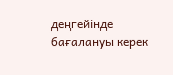деңгейінде бағалануы керек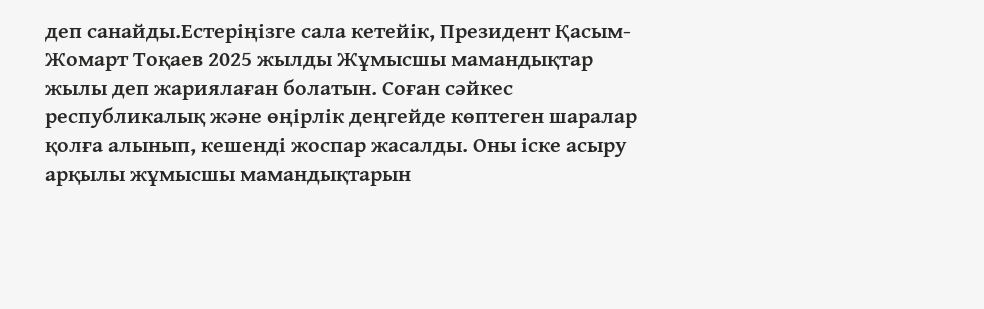деп санайды.Естеріңізге сала кетейік, Президент Қасым-Жомарт Тоқаев 2025 жылды Жұмысшы мамандықтар жылы деп жариялаған болатын. Соған сәйкес республикалық және өңірлік деңгейде көптеген шаралар қолға алынып, кешенді жоспар жасалды. Оны іске асыру арқылы жұмысшы мамандықтарын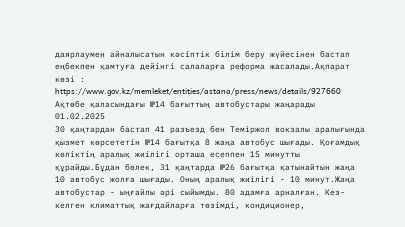даярлаумен айналысатын кәсіптік білім беру жүйесінен бастап еңбекпен қамтуға дейінгі салаларға реформа жасалады.Ақпарат көзі : https://www.gov.kz/memleket/entities/astana/press/news/details/927660
Ақтөбе қаласындағы №14 бағыттың автобустары жаңарады 01.02.2025
30 қаңтардан бастап 41 разъезд бен Теміржол вокзалы аралығында қызмет көрсететін №14 бағытқа 8 жаңа автобус шығады. Қоғамдық көліктің аралық жиілігі орташа есеппен 15 минутты құрайды.Бұдан бөлек, 31 қаңтарда №26 бағытқа қатынайтын жаңа 10 автобус жолға шығады. Оның аралық жиілігі - 10 минут.Жаңа автобустар - ыңғайлы әрі сыйымды. 80 адамға арналған. Кез-келген климаттық жағдайларға төзімді, кондиционер,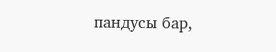пандусы бар,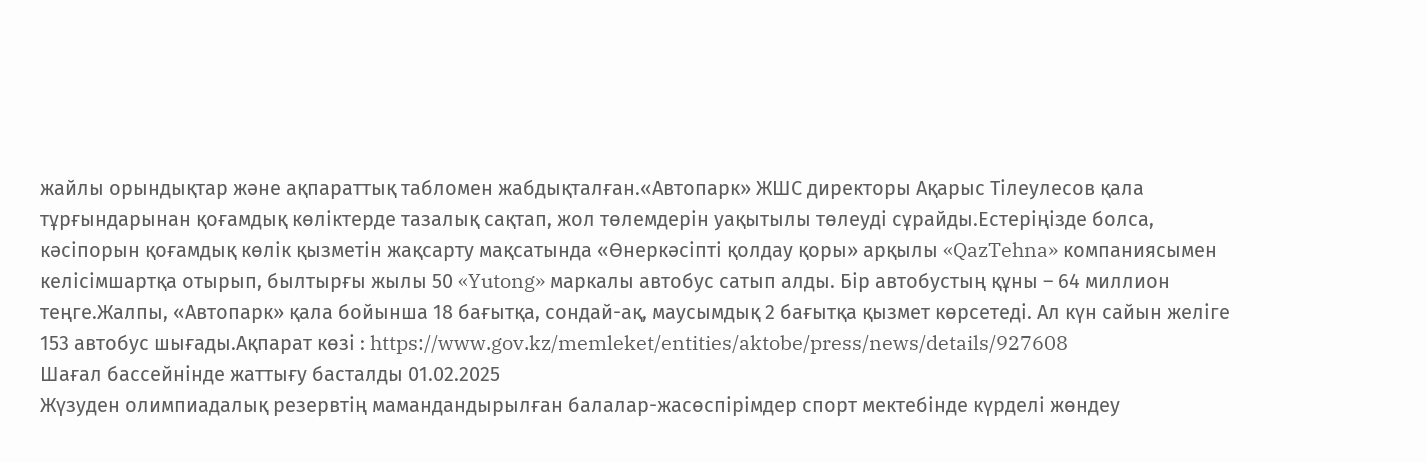жайлы орындықтар және ақпараттық табломен жабдықталған.«Автопарк» ЖШС директоры Ақарыс Тілеулесов қала тұрғындарынан қоғамдық көліктерде тазалық сақтап, жол төлемдерін уақытылы төлеуді сұрайды.Естеріңізде болса, кәсіпорын қоғамдық көлік қызметін жақсарту мақсатында «Өнеркәсіпті қолдау қоры» арқылы «QazTehna» компаниясымен келісімшартқа отырып, былтырғы жылы 50 «Yutong» маркалы автобус сатып алды. Бір автобустың құны – 64 миллион теңге.Жалпы, «Автопарк» қала бойынша 18 бағытқа, сондай-ақ, маусымдық 2 бағытқа қызмет көрсетеді. Ал күн сайын желіге 153 автобус шығады.Ақпарат көзі : https://www.gov.kz/memleket/entities/aktobe/press/news/details/927608
Шағал бассейнінде жаттығу басталды 01.02.2025
Жүзуден олимпиадалық резервтің мамандандырылған балалар-жасөспірімдер спорт мектебінде күрделі жөндеу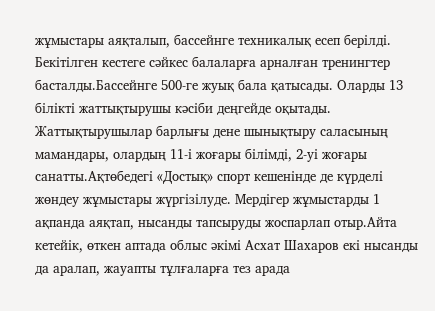жұмыстары аяқталып, бассейнге техникалық есеп берілді. Бекітілген кестеге сәйкес балаларға арналған тренингтер басталды.Бассейнге 500-ге жуық бала қатысады. Оларды 13 білікті жаттықтырушы кәсіби деңгейде оқытады. Жаттықтырушылар барлығы дене шынықтыру саласының мамандары, олардың 11-і жоғары білімді, 2-уі жоғары санатты.Ақтөбедегі «Достық» спорт кешенінде де күрделі жөндеу жұмыстары жүргізілуде. Мердігер жұмыстарды 1 ақпанда аяқтап, нысанды тапсыруды жоспарлап отыр.Айта кетейік, өткен аптада облыс әкімі Асхат Шахаров екі нысанды да аралап, жауапты тұлғаларға тез арада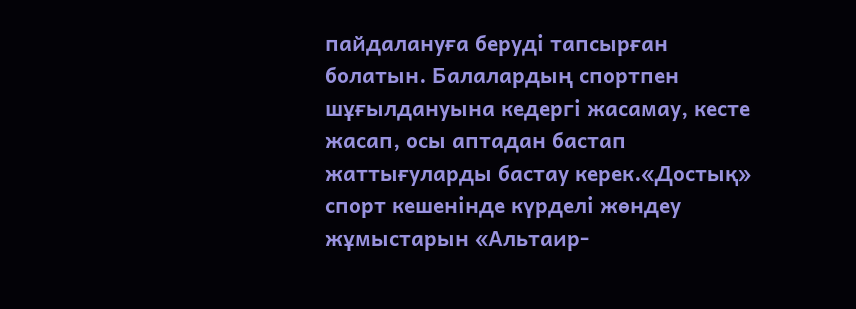пайдалануға беруді тапсырған болатын. Балалардың спортпен шұғылдануына кедергі жасамау, кесте жасап, осы аптадан бастап жаттығуларды бастау керек.«Достық» спорт кешенінде күрделі жөндеу жұмыстарын «Альтаир-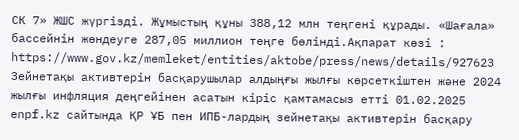СК 7» ЖШС жүргізді. Жұмыстың құны 388,12 млн теңгені құрады. «Шағала» бассейнін жөндеуге 287,05 миллион теңге бөлінді.Ақпарат көзі : https://www.gov.kz/memleket/entities/aktobe/press/news/details/927623
Зейнетақы активтерін басқарушылар алдыңғы жылғы көрсеткіштен және 2024 жылғы инфляция деңгейінен асатын кіріс қамтамасыз етті 01.02.2025
enpf.kz сайтында ҚР ҰБ пен ИПБ-лардың зейнетақы активтерін басқару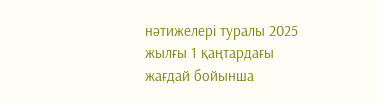нәтижелері туралы 2025 жылғы 1 қаңтардағы жағдай бойынша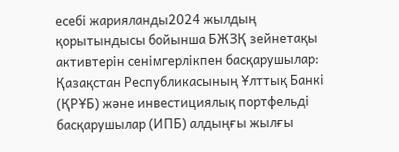есебі жарияланды2024 жылдың қорытындысы бойынша БЖЗҚ зейнетақы активтерін сенімгерлікпен басқарушылар: Қазақстан Республикасының Ұлттық Банкі (ҚРҰБ) және инвестициялық портфельді басқарушылар (ИПБ) алдыңғы жылғы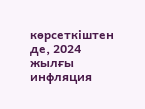көрсеткіштен де, 2024 жылғы инфляция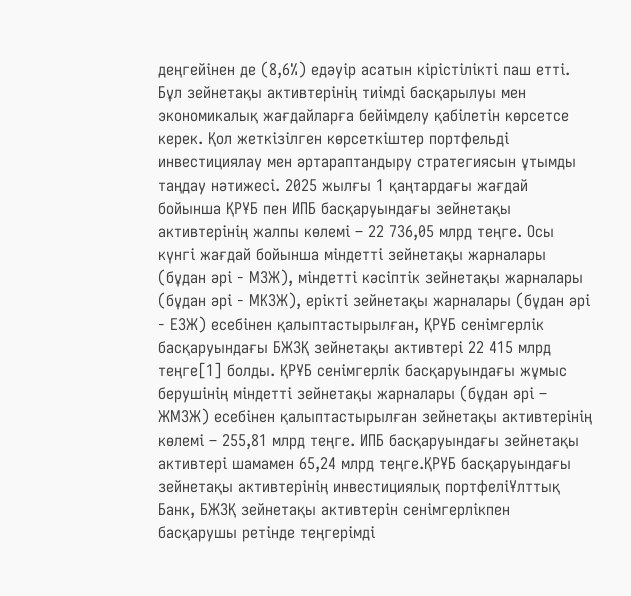деңгейінен де (8,6%) едәуір асатын кірістілікті паш етті. Бұл зейнетақы активтерінің тиімді басқарылуы мен экономикалық жағдайларға бейімделу қабілетін көрсетсе керек. Қол жеткізілген көрсеткіштер портфельді инвестициялау мен әртараптандыру стратегиясын ұтымды таңдау нәтижесі. 2025 жылғы 1 қаңтардағы жағдай бойынша ҚРҰБ пен ИПБ басқаруындағы зейнетақы активтерінің жалпы көлемі – 22 736,05 млрд теңге. Осы күнгі жағдай бойынша міндетті зейнетақы жарналары (бұдан әрі - МЗЖ), міндетті кәсіптік зейнетақы жарналары (бұдан әрі - МКЗЖ), ерікті зейнетақы жарналары (бұдан әрі - ЕЗЖ) есебінен қалыптастырылған, ҚРҰБ сенімгерлік басқаруындағы БЖЗҚ зейнетақы активтері 22 415 млрд теңге[1] болды. ҚРҰБ сенімгерлік басқаруындағы жұмыс берушінің міндетті зейнетақы жарналары (бұдан әрі – ЖМЗЖ) есебінен қалыптастырылған зейнетақы активтерінің көлемі – 255,81 млрд теңге. ИПБ басқаруындағы зейнетақы активтері шамамен 65,24 млрд теңге.ҚРҰБ басқаруындағы зейнетақы активтерінің инвестициялық портфеліҰлттық Банк, БЖЗҚ зейнетақы активтерін сенімгерлікпен басқарушы ретінде теңгерімді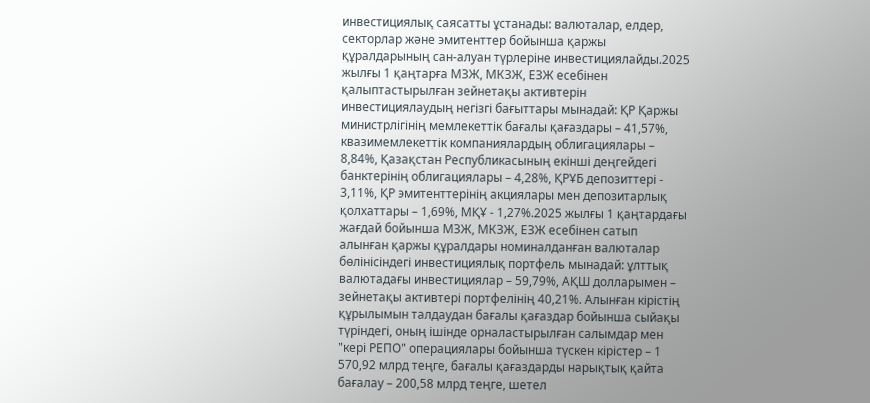инвестициялық саясатты ұстанады: валюталар, елдер, секторлар және эмитенттер бойынша қаржы құралдарының сан-алуан түрлеріне инвестициялайды.2025 жылғы 1 қаңтарға МЗЖ, МКЗЖ, ЕЗЖ есебінен қалыптастырылған зейнетақы активтерін инвестициялаудың негізгі бағыттары мынадай: ҚР Қаржы министрлігінің мемлекеттік бағалы қағаздары – 41,57%, квазимемлекеттік компаниялардың облигациялары – 8,84%, Қазақстан Республикасының екінші деңгейдегі банктерінің облигациялары – 4,28%, ҚРҰБ депозиттері - 3,11%, ҚР эмитенттерінің акциялары мен депозитарлық қолхаттары – 1,69%, МҚҰ - 1,27%.2025 жылғы 1 қаңтардағы жағдай бойынша МЗЖ, МКЗЖ, ЕЗЖ есебінен сатып алынған қаржы құралдары номиналданған валюталар бөлінісіндегі инвестициялық портфель мынадай: ұлттық валютадағы инвестициялар – 59,79%, АҚШ долларымен – зейнетақы активтері портфелінің 40,21%. Алынған кірістің құрылымын талдаудан бағалы қағаздар бойынша сыйақы түріндегі, оның ішінде орналастырылған салымдар мен "кері РЕПО" операциялары бойынша түскен кірістер – 1 570,92 млрд теңге, бағалы қағаздарды нарықтық қайта бағалау – 200,58 млрд теңге, шетел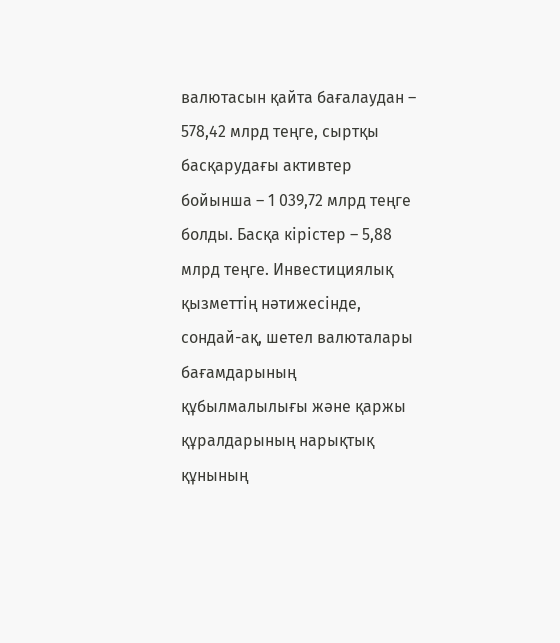валютасын қайта бағалаудан – 578,42 млрд теңге, сыртқы басқарудағы активтер бойынша – 1 039,72 млрд теңге болды. Басқа кірістер – 5,88 млрд теңге. Инвестициялық қызметтің нәтижесінде, сондай-ақ, шетел валюталары бағамдарының құбылмалылығы және қаржы құралдарының нарықтық құнының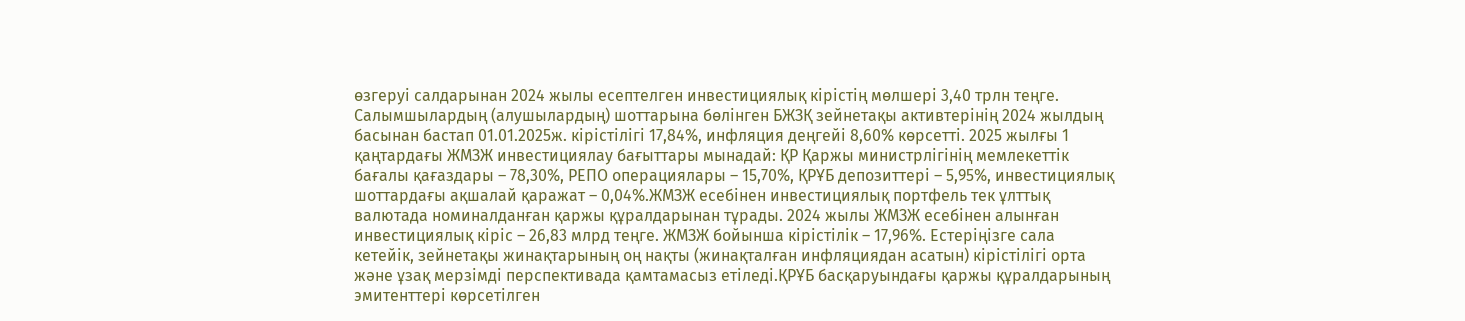өзгеруі салдарынан 2024 жылы есептелген инвестициялық кірістің мөлшері 3,40 трлн теңге. Салымшылардың (алушылардың) шоттарына бөлінген БЖЗҚ зейнетақы активтерінің 2024 жылдың басынан бастап 01.01.2025ж. кірістілігі 17,84%, инфляция деңгейі 8,60% көрсетті. 2025 жылғы 1 қаңтардағы ЖМЗЖ инвестициялау бағыттары мынадай: ҚР Қаржы министрлігінің мемлекеттік бағалы қағаздары – 78,30%, РЕПО операциялары – 15,70%, ҚРҰБ депозиттері – 5,95%, инвестициялық шоттардағы ақшалай қаражат – 0,04%.ЖМЗЖ есебінен инвестициялық портфель тек ұлттық валютада номиналданған қаржы құралдарынан тұрады. 2024 жылы ЖМЗЖ есебінен алынған инвестициялық кіріс – 26,83 млрд теңге. ЖМЗЖ бойынша кірістілік – 17,96%. Естеріңізге сала кетейік, зейнетақы жинақтарының оң нақты (жинақталған инфляциядан асатын) кірістілігі орта және ұзақ мерзімді перспективада қамтамасыз етіледі.ҚРҰБ басқаруындағы қаржы құралдарының эмитенттері көрсетілген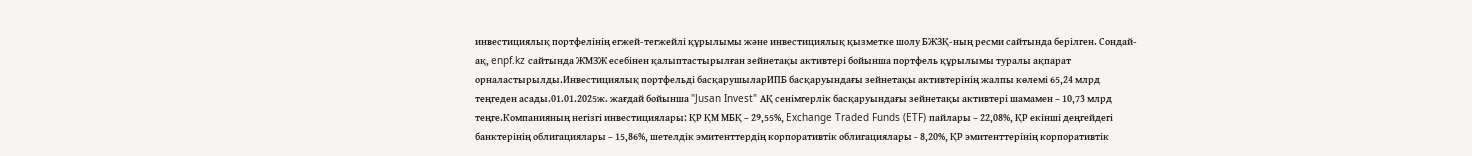инвестициялық портфелінің егжей-тегжейлі құрылымы және инвестициялық қызметке шолу БЖЗҚ-ның ресми сайтында берілген. Сондай-ақ, enpf.kz сайтында ЖМЗЖ есебінен қалыптастырылған зейнетақы активтері бойынша портфель құрылымы туралы ақпарат орналастырылды.Инвестициялық портфельді басқарушыларИПБ басқаруындағы зейнетақы активтерінің жалпы көлемі 65,24 млрд теңгеден асады.01.01.2025ж. жағдай бойынша "Jusan Invest" АҚ сенімгерлік басқаруындағы зейнетақы активтері шамамен – 10,73 млрд теңге.Компанияның негізгі инвестициялары: ҚР ҚМ МБҚ – 29,55%, Exchange Traded Funds (ETF) пайлары – 22,08%, ҚР екінші деңгейдегі банктерінің облигациялары – 15,86%, шетелдік эмитенттердің корпоративтік облигациялары - 8,20%, ҚР эмитенттерінің корпоративтік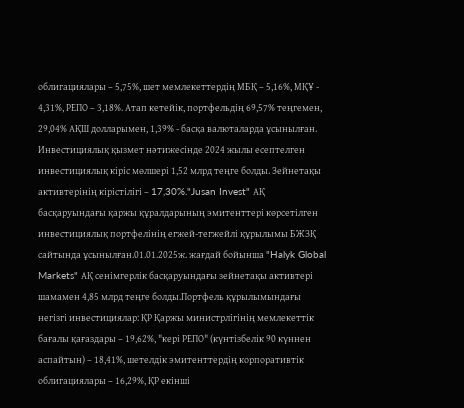облигациялары – 5,75%, шет мемлекеттердің МБҚ – 5,16%, МҚҰ - 4,31%, РЕПО – 3,18%. Атап кетейік, портфельдің 69,57% теңгемен, 29,04% АҚШ долларымен, 1,39% - басқа валюталарда ұсынылған. Инвестициялық қызмет нәтижесінде 2024 жылы есептелген инвестициялық кіріс мөлшері 1,52 млрд теңге болды. Зейнетақы активтерінің кірістілігі – 17,30%."Jusan Invest" АҚ басқаруындағы қаржы құралдарының эмитенттері көрсетілген инвестициялық портфелінің егжей-тегжейлі құрылымы БЖЗҚ сайтында ұсынылған.01.01.2025ж. жағдай бойынша "Halyk Global Markets" АҚ сенімгерлік басқаруындағы зейнетақы активтері шамамен 4,85 млрд теңге болды.Портфель құрылымындағы негізгі инвестициялар: ҚР Қаржы министрлігінің мемлекеттік бағалы қағаздары – 19,62%, "кері РЕПО" (күнтізбелік 90 күннен аспайтын) – 18,41%, шетелдік эмитенттердің корпоративтік облигациялары – 16,29%, ҚР екінші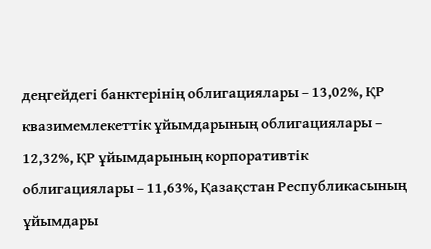деңгейдегі банктерінің облигациялары – 13,02%, ҚР квазимемлекеттік ұйымдарының облигациялары – 12,32%, ҚР ұйымдарының корпоративтік облигациялары – 11,63%, Қазақстан Республикасының ұйымдары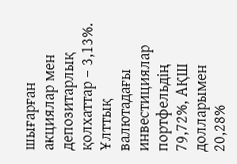шығарған акциялар мен депозитарлық қолхаттар – 3,13%. Ұлттық валютадағы инвестициялар портфельдің 79,72%, АҚШ долларымен 20,28%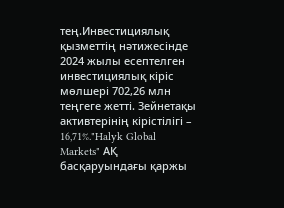тең.Инвестициялық қызметтің нәтижесінде 2024 жылы есептелген инвестициялық кіріс мөлшері 702,26 млн теңгеге жетті. Зейнетақы активтерінің кірістілігі – 16,71%."Halyk Global Markets" АҚ басқаруындағы қаржы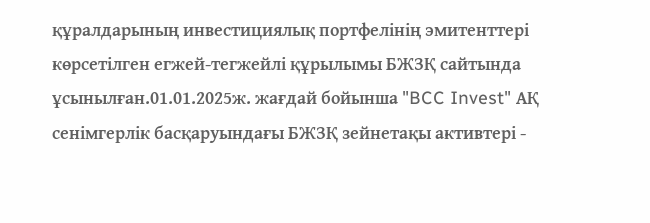құралдарының инвестициялық портфелінің эмитенттері көрсетілген егжей-тегжейлі құрылымы БЖЗҚ сайтында ұсынылған.01.01.2025ж. жағдай бойынша "BCC Invest" АҚ сенімгерлік басқаруындағы БЖЗҚ зейнетақы активтері -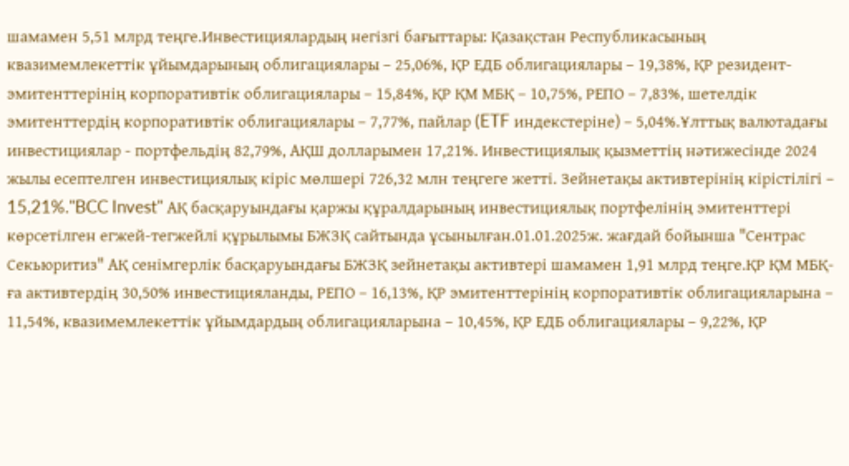шамамен 5,51 млрд теңге.Инвестициялардың негізгі бағыттары: Қазақстан Республикасының квазимемлекеттік ұйымдарының облигациялары – 25,06%, ҚР ЕДБ облигациялары – 19,38%, ҚР резидент-эмитенттерінің корпоративтік облигациялары – 15,84%, ҚР ҚМ МБҚ – 10,75%, РЕПО – 7,83%, шетелдік эмитенттердің корпоративтік облигациялары – 7,77%, пайлар (ETF индекстеріне) – 5,04%.Ұлттық валютадағы инвестициялар - портфельдің 82,79%, АҚШ долларымен 17,21%. Инвестициялық қызметтің нәтижесінде 2024 жылы есептелген инвестициялық кіріс мөлшері 726,32 млн теңгеге жетті. Зейнетақы активтерінің кірістілігі – 15,21%."BCC Invest" АҚ басқаруындағы қаржы құралдарының инвестициялық портфелінің эмитенттері көрсетілген егжей-тегжейлі құрылымы БЖЗҚ сайтында ұсынылған.01.01.2025ж. жағдай бойынша "Сентрас Секьюритиз" АҚ сенімгерлік басқаруындағы БЖЗҚ зейнетақы активтері шамамен 1,91 млрд теңге.ҚР ҚМ МБҚ-ға активтердің 30,50% инвестицияланды, РЕПО – 16,13%, ҚР эмитенттерінің корпоративтік облигацияларына – 11,54%, квазимемлекеттік ұйымдардың облигацияларына – 10,45%, ҚР ЕДБ облигациялары – 9,22%, ҚР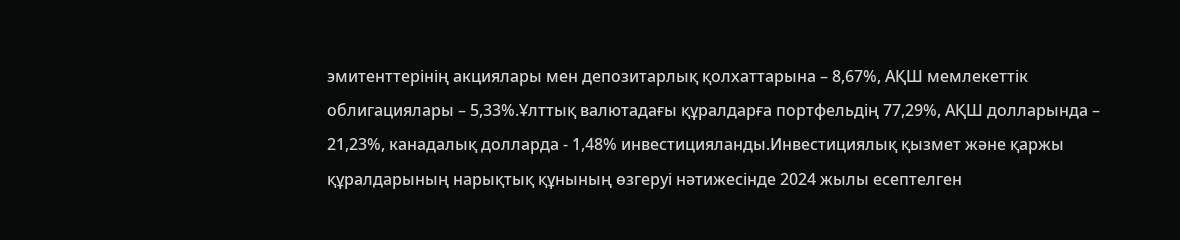эмитенттерінің акциялары мен депозитарлық қолхаттарына – 8,67%, АҚШ мемлекеттік облигациялары – 5,33%.Ұлттық валютадағы құралдарға портфельдің 77,29%, АҚШ долларында – 21,23%, канадалық долларда - 1,48% инвестицияланды.Инвестициялық қызмет және қаржы құралдарының нарықтық құнының өзгеруі нәтижесінде 2024 жылы есептелген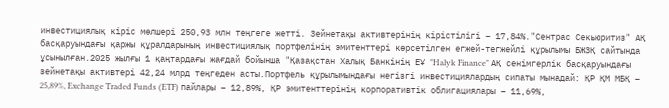инвестициялық кіріс мөлшері 250,93 млн теңгеге жетті. Зейнетақы активтерінің кірістілігі – 17,84%."Сентрас Секьюритиз" АҚ басқаруындағы қаржы құралдарының инвестициялық портфелінің эмитенттері көрсетілген егжей-тегжейлі құрылымы БЖЗҚ сайтында ұсынылған.2025 жылғы 1 қаңтардағы жағдай бойынша "Қазақстан Халық Банкінің ЕҰ "Halyk Finance" АҚ сенімгерлік басқаруындағы зейнетақы активтері 42,24 млрд теңгеден асты.Портфель құрылымындағы негізгі инвестициялардың сипаты мынадай: ҚР ҚМ МБҚ – 25,89%, Exchange Traded Funds (ETF) пайлары – 12,89%, ҚР эмитенттерінің корпоративтік облигациялары – 11,69%,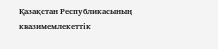Қазақстан Республикасының квазимемлекеттік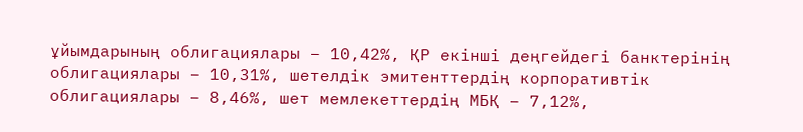ұйымдарының облигациялары – 10,42%, ҚР екінші деңгейдегі банктерінің облигациялары – 10,31%, шетелдік эмитенттердің корпоративтік облигациялары – 8,46%, шет мемлекеттердің МБҚ – 7,12%,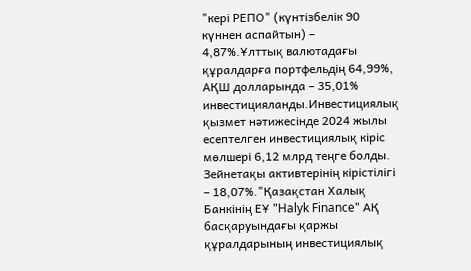"кері РЕПО" (күнтізбелік 90 күннен аспайтын) – 4,87%.Ұлттық валютадағы құралдарға портфельдің 64,99%, АҚШ долларында – 35,01% инвестицияланды.Инвестициялық қызмет нәтижесінде 2024 жылы есептелген инвестициялық кіріс мөлшері 6,12 млрд теңге болды. Зейнетақы активтерінің кірістілігі – 18,07%."Қазақстан Халық Банкінің ЕҰ "Halyk Finance" АҚ басқаруындағы қаржы құралдарының инвестициялық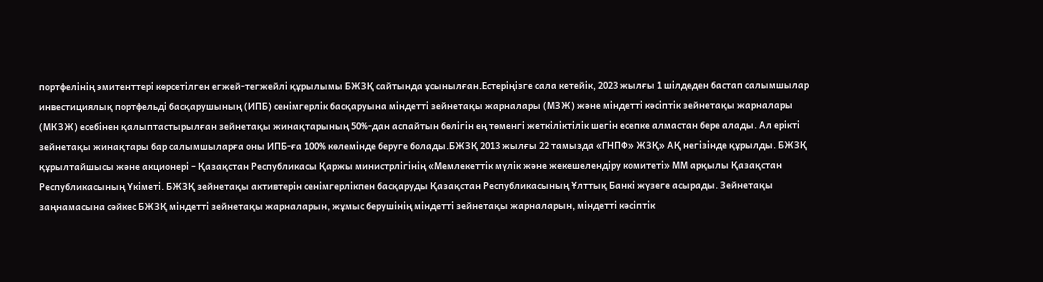портфелінің эмитенттері көрсетілген егжей-тегжейлі құрылымы БЖЗҚ сайтында ұсынылған.Естеріңізге сала кетейік, 2023 жылғы 1 шілдеден бастап салымшылар инвестициялық портфельді басқарушының (ИПБ) сенімгерлік басқаруына міндетті зейнетақы жарналары (МЗЖ) және міндетті кәсіптік зейнетақы жарналары (МКЗЖ) есебінен қалыптастырылған зейнетақы жинақтарының 50%-дан аспайтын бөлігін ең төменгі жеткіліктілік шегін есепке алмастан бере алады. Ал ерікті зейнетақы жинақтары бар салымшыларға оны ИПБ-ға 100% көлемінде беруге болады.БЖЗҚ 2013 жылғы 22 тамызда «ГНПФ» ЖЗҚ» АҚ негізінде құрылды. БЖЗҚ құрылтайшысы және акционері – Қазақстан Республикасы Қаржы министрлігінің «Мемлекеттік мүлік және жекешелендіру комитеті» ММ арқылы Қазақстан Республикасының Үкіметі. БЖЗҚ зейнетақы активтерін сенімгерлікпен басқаруды Қазақстан Республикасының Ұлттық Банкі жүзеге асырады. Зейнетақы заңнамасына сәйкес БЖЗҚ міндетті зейнетақы жарналарын, жұмыс берушінің міндетті зейнетақы жарналарын, міндетті кәсіптік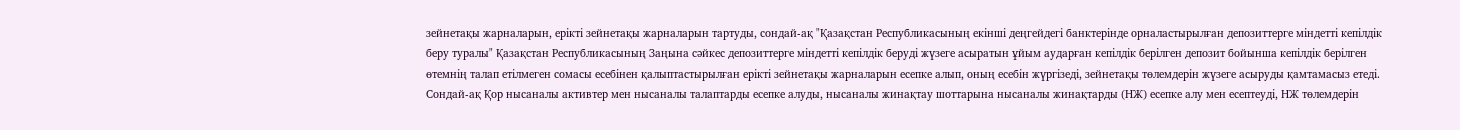зейнетақы жарналарын, ерікті зейнетақы жарналарын тартуды, сондай-ақ "Қазақстан Республикасының екінші деңгейдегі банктерінде орналастырылған депозиттерге міндетті кепілдік беру туралы" Қазақстан Республикасының Заңына сәйкес депозиттерге міндетті кепілдік беруді жүзеге асыратын ұйым аударған кепілдік берілген депозит бойынша кепілдік берілген өтемнің талап етілмеген сомасы есебінен қалыптастырылған ерікті зейнетақы жарналарын есепке алып, оның есебін жүргізеді, зейнетақы төлемдерін жүзеге асыруды қамтамасыз етеді. Сондай-ақ Қор нысаналы активтер мен нысаналы талаптарды есепке алуды, нысаналы жинақтау шоттарына нысаналы жинақтарды (НЖ) есепке алу мен есептеуді, НЖ төлемдерін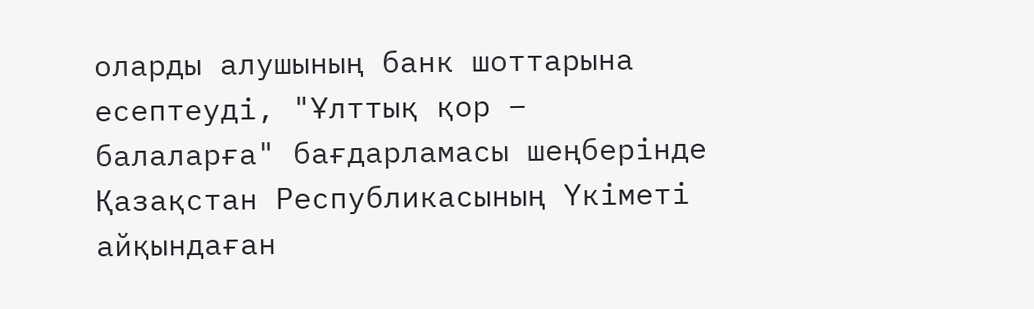оларды алушының банк шоттарына есептеуді, "Ұлттық қор – балаларға" бағдарламасы шеңберінде Қазақстан Республикасының Үкіметі айқындаған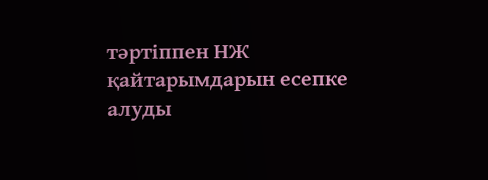тәртіппен НЖ қайтарымдарын есепке алуды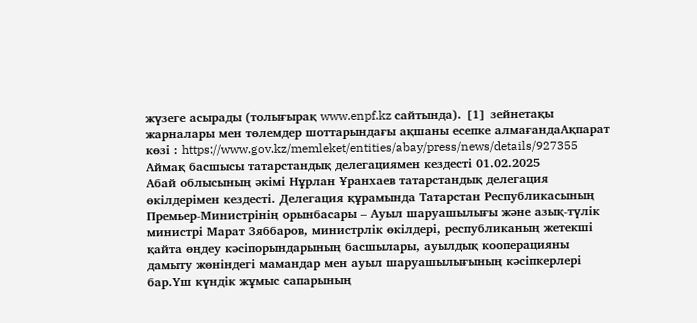жүзеге асырады (толығырақ www.enpf.kz сайтында). [1] зейнетақы жарналары мен төлемдер шоттарындағы ақшаны есепке алмағандаАқпарат көзі : https://www.gov.kz/memleket/entities/abay/press/news/details/927355
Аймақ басшысы татарстандық делегациямен кездесті 01.02.2025
Абай облысының әкімі Нұрлан Ұранхаев татарстандық делегация өкілдерімен кездесті. Делегация құрамында Татарстан Республикасының Премьер-Министрінің орынбасары – Ауыл шаруашылығы және азық-түлік министрі Марат Зяббаров, министрлік өкілдері, республиканың жетекші қайта өңдеу кәсіпорындарының басшылары, ауылдық кооперацияны дамыту жөніндегі мамандар мен ауыл шаруашылығының кәсіпкерлері бар.Үш күндік жұмыс сапарының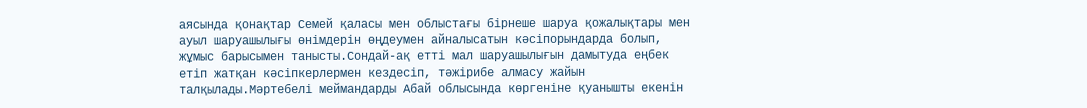аясында қонақтар Семей қаласы мен облыстағы бірнеше шаруа қожалықтары мен ауыл шаруашылығы өнімдерін өңдеумен айналысатын кәсіпорындарда болып, жұмыс барысымен танысты.Сондай-ақ етті мал шаруашылығын дамытуда еңбек етіп жатқан кәсіпкерлермен кездесіп, тәжірибе алмасу жайын талқылады.Мәртебелі меймандарды Абай облысында көргеніне қуанышты екенін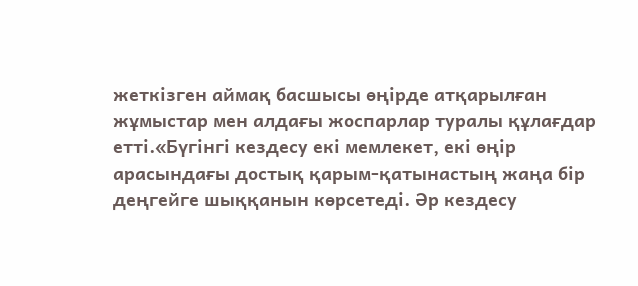жеткізген аймақ басшысы өңірде атқарылған жұмыстар мен алдағы жоспарлар туралы құлағдар етті.«Бүгінгі кездесу екі мемлекет, екі өңір арасындағы достық қарым-қатынастың жаңа бір деңгейге шыққанын көрсетеді. Әр кездесу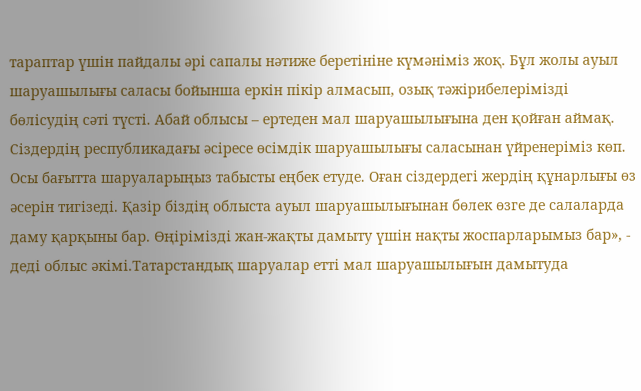тараптар үшін пайдалы әрі сапалы нәтиже беретініне күмәніміз жоқ. Бұл жолы ауыл шаруашылығы саласы бойынша еркін пікір алмасып, озық тәжірибелерімізді бөлісудің сәті түсті. Абай облысы – ертеден мал шаруашылығына ден қойған аймақ. Сіздердің республикадағы әсіресе өсімдік шаруашылығы саласынан үйренеріміз көп. Осы бағытта шаруаларыңыз табысты еңбек етуде. Оған сіздердегі жердің құнарлығы өз әсерін тигізеді. Қазір біздің облыста ауыл шаруашылығынан бөлек өзге де салаларда даму қарқыны бар. Өңірімізді жан-жақты дамыту үшін нақты жоспарларымыз бар», - деді облыс әкімі.Татарстандық шаруалар етті мал шаруашылығын дамытуда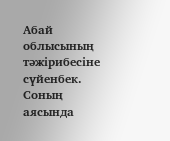Абай облысының тәжірибесіне сүйенбек. Соның аясында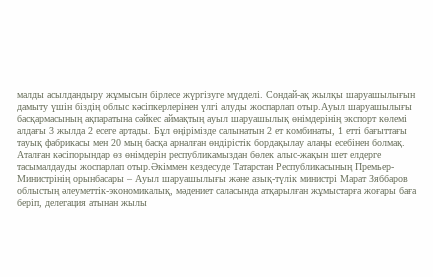малды асылдандыру жұмысын бірлесе жүргізуге мүдделі. Сондай-ақ жылқы шаруашылығын дамыту үшін біздің облыс кәсіпкерлерінен үлгі алуды жоспарлап отыр.Ауыл шаруашылығы басқармасының ақпаратына сәйкес аймақтың ауыл шаруашылық өнімдерінің экспорт көлемі алдағы 3 жылда 2 есеге артады. Бұл өңірімізде салынатын 2 ет комбинаты, 1 етті бағыттағы тауық фабрикасы мен 20 мың басқа арналған өндірістік бордақылау алаңы есебінен болмақ. Аталған кәсіпорындар өз өнімдерін республикамыздан бөлек алыс-жақын шет елдерге тасымалдауды жоспарлап отыр.Әкіммен кездесуде Татарстан Республикасының Премьер-Министрінің орынбасары – Ауыл шаруашылығы және азық-түлік министрі Марат Зяббаров облыстың әлеуметтік-экономикалық, мәдениет саласында атқарылған жұмыстарға жоғары баға беріп, делегация атынан жылы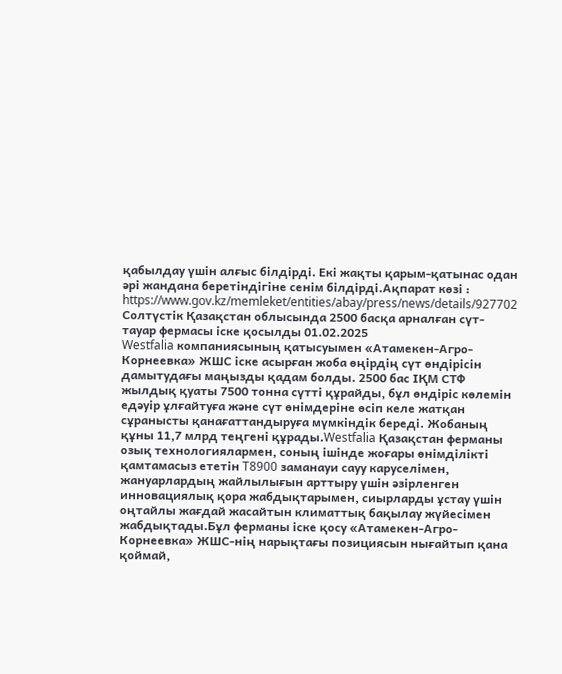қабылдау үшін алғыс білдірді. Екі жақты қарым-қатынас одан әрі жандана беретіндігіне сенім білдірді.Ақпарат көзі : https://www.gov.kz/memleket/entities/abay/press/news/details/927702
Солтүстік Қазақстан облысында 2500 басқа арналған сүт-тауар фермасы іске қосылды 01.02.2025
Westfalia компаниясының қатысуымен «Атамекен-Агро-Корнеевка» ЖШС іске асырған жоба өңірдің сүт өндірісін дамытудағы маңызды қадам болды. 2500 бас ІҚМ СТФ жылдық қуаты 7500 тонна сүтті құрайды, бұл өндіріс көлемін едәуір ұлғайтуға және сүт өнімдеріне өсіп келе жатқан сұранысты қанағаттандыруға мүмкіндік береді. Жобаның құны 11,7 млрд теңгені құрады.Westfalia Қазақстан ферманы озық технологиялармен, соның ішінде жоғары өнімділікті қамтамасыз ететін T8900 заманауи сауу каруселімен, жануарлардың жайлылығын арттыру үшін әзірленген инновациялық қора жабдықтарымен, сиырларды ұстау үшін оңтайлы жағдай жасайтын климаттық бақылау жүйесімен жабдықтады.Бұл ферманы іске қосу «Атамекен-Агро-Корнеевка» ЖШС-нің нарықтағы позициясын нығайтып қана қоймай,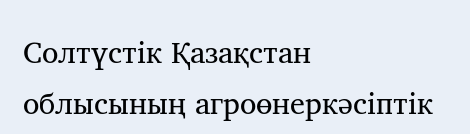Солтүстік Қазақстан облысының агроөнеркәсіптік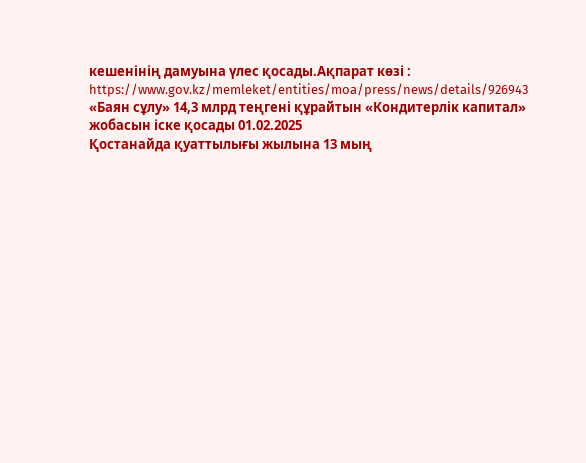кешенінің дамуына үлес қосады.Ақпарат көзі : https://www.gov.kz/memleket/entities/moa/press/news/details/926943
«Баян сұлу» 14,3 млрд теңгені құрайтын «Кондитерлік капитал» жобасын іске қосады 01.02.2025
Қостанайда қуаттылығы жылына 13 мың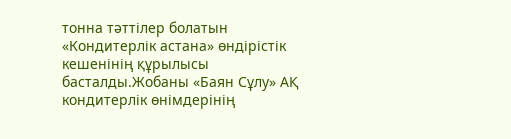тонна тәттілер болатын «Кондитерлік астана» өндірістік кешенінің құрылысы басталды.Жобаны «Баян Сұлу» АҚ кондитерлік өнімдерінің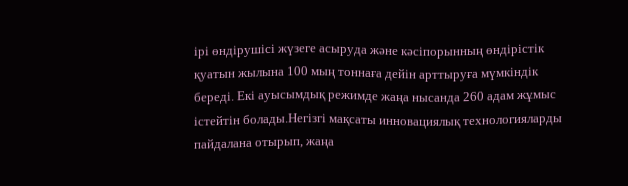ірі өндірушісі жүзеге асыруда және кәсіпорынның өндірістік қуатын жылына 100 мың тоннаға дейін арттыруға мүмкіндік береді. Екі ауысымдық режимде жаңа нысанда 260 адам жұмыс істейтін болады.Негізгі мақсаты инновациялық технологияларды пайдалана отырып, жаңа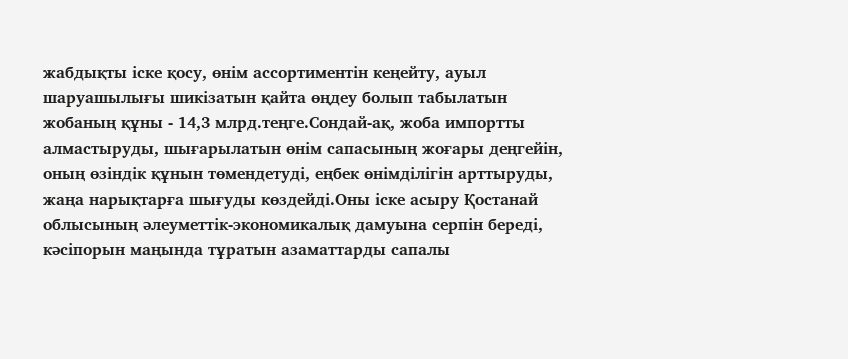жабдықты іске қосу, өнім ассортиментін кеңейту, ауыл шаруашылығы шикізатын қайта өңдеу болып табылатын жобаның құны - 14,3 млрд.теңге.Сондай-ақ, жоба импортты алмастыруды, шығарылатын өнім сапасының жоғары деңгейін, оның өзіндік құнын төмендетуді, еңбек өнімділігін арттыруды, жаңа нарықтарға шығуды көздейді.Оны іске асыру Қостанай облысының әлеуметтік-экономикалық дамуына серпін береді, кәсіпорын маңында тұратын азаматтарды сапалы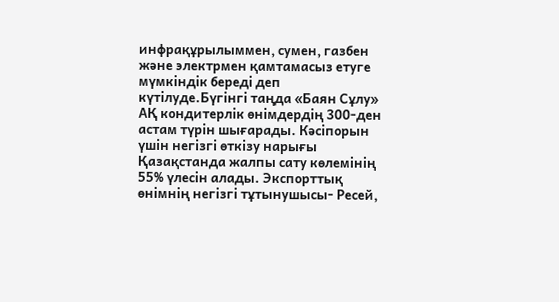инфрақұрылыммен, сумен, газбен және электрмен қамтамасыз етуге мүмкіндік береді деп күтілуде.Бүгінгі таңда «Баян Сұлу» АҚ кондитерлік өнімдердің 300-ден астам түрін шығарады. Кәсіпорын үшін негізгі өткізу нарығы Қазақстанда жалпы сату көлемінің 55% үлесін алады. Экспорттық өнімнің негізгі тұтынушысы- Ресей,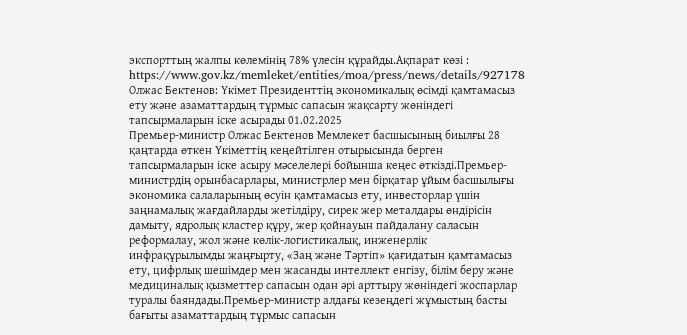экспорттың жалпы көлемінің 78% үлесін құрайды.Ақпарат көзі : https://www.gov.kz/memleket/entities/moa/press/news/details/927178
Олжас Бектенов: Үкімет Президенттің экономикалық өсімді қамтамасыз ету және азаматтардың тұрмыс сапасын жақсарту жөніндегі тапсырмаларын іске асырады 01.02.2025
Премьер-министр Олжас Бектенов Мемлекет басшысының биылғы 28 қаңтарда өткен Үкіметтің кеңейтілген отырысында берген тапсырмаларын іске асыру мәселелері бойынша кеңес өткізді.Премьер-министрдің орынбасарлары, министрлер мен бірқатар ұйым басшылығы экономика салаларының өсуін қамтамасыз ету, инвесторлар үшін заңнамалық жағдайларды жетілдіру, сирек жер металдары өндірісін дамыту, ядролық кластер құру, жер қойнауын пайдалану саласын реформалау, жол және көлік-логистикалық, инженерлік инфрақұрылымды жаңғырту, «Заң және Тәртіп» қағидатын қамтамасыз ету, цифрлық шешімдер мен жасанды интеллект енгізу, білім беру және медициналық қызметтер сапасын одан әрі арттыру жөніндегі жоспарлар туралы баяндады.Премьер-министр алдағы кезеңдегі жұмыстың басты бағыты азаматтардың тұрмыс сапасын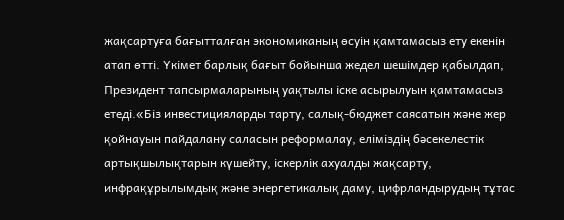жақсартуға бағытталған экономиканың өсуін қамтамасыз ету екенін атап өтті. Үкімет барлық бағыт бойынша жедел шешімдер қабылдап, Президент тапсырмаларының уақтылы іске асырылуын қамтамасыз етеді.«Біз инвестицияларды тарту, салық-бюджет саясатын және жер қойнауын пайдалану саласын реформалау, еліміздің бәсекелестік артықшылықтарын күшейту, іскерлік ахуалды жақсарту, инфрақұрылымдық және энергетикалық даму, цифрландырудың тұтас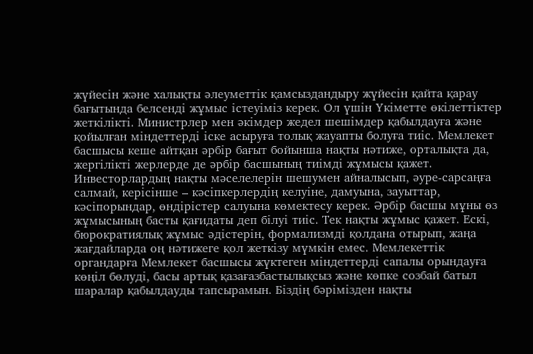жүйесін және халықты әлеуметтік қамсыздандыру жүйесін қайта қарау бағытында белсенді жұмыс істеуіміз керек. Ол үшін Үкіметте өкілеттіктер жеткілікті. Министрлер мен әкімдер жедел шешімдер қабылдауға және қойылған міндеттерді іске асыруға толық жауапты болуға тиіс. Мемлекет басшысы кеше айтқан әрбір бағыт бойынша нақты нәтиже, орталықта да, жергілікті жерлерде де әрбір басшының тиімді жұмысы қажет. Инвесторлардың нақты мәселелерін шешумен айналысып, әуре-сарсаңға салмай, керісінше – кәсіпкерлердің келуіне, дамуына, зауыттар, кәсіпорындар, өндірістер салуына көмектесу керек. Әрбір басшы мұны өз жұмысының басты қағидаты деп білуі тиіс. Тек нақты жұмыс қажет. Ескі, бюрократиялық жұмыс әдістерін, формализмді қолдана отырып, жаңа жағдайларда оң нәтижеге қол жеткізу мүмкін емес. Мемлекеттік органдарға Мемлекет басшысы жүктеген міндеттерді сапалы орындауға көңіл бөлуді, басы артық қазағазбастылықсыз және көпке созбай батыл шаралар қабылдауды тапсырамын. Біздің бәрімізден нақты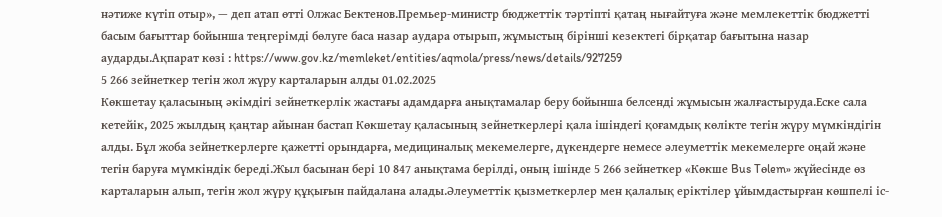нәтиже күтіп отыр», — деп атап өтті Олжас Бектенов.Премьер-министр бюджеттік тәртіпті қатаң нығайтуға және мемлекеттік бюджетті басым бағыттар бойынша теңгерімді бөлуге баса назар аудара отырып, жұмыстың бірінші кезектегі бірқатар бағытына назар аударды.Ақпарат көзі : https://www.gov.kz/memleket/entities/aqmola/press/news/details/927259
5 266 зейнеткер тегін жол жүру карталарын алды 01.02.2025
Көкшетау қаласының әкімдігі зейнеткерлік жастағы адамдарға анықтамалар беру бойынша белсенді жұмысын жалғастыруда.Еске сала кетейік, 2025 жылдың қаңтар айынан бастап Көкшетау қаласының зейнеткерлері қала ішіндегі қоғамдық көлікте тегін жүру мүмкіндігін алды. Бұл жоба зейнеткерлерге қажетті орындарға, медициналық мекемелерге, дүкендерге немесе әлеуметтік мекемелерге оңай және тегін баруға мүмкіндік береді.Жыл басынан бері 10 847 анықтама берілді, оның ішінде 5 266 зейнеткер «Көкше Bus Tөlem» жүйесінде өз карталарын алып, тегін жол жүру құқығын пайдалана алады.Әлеуметтік қызметкерлер мен қалалық еріктілер ұйымдастырған көшпелі іс-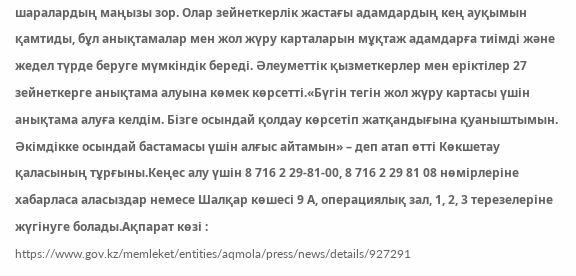шаралардың маңызы зор. Олар зейнеткерлік жастағы адамдардың кең ауқымын қамтиды, бұл анықтамалар мен жол жүру карталарын мұқтаж адамдарға тиімді және жедел түрде беруге мүмкіндік береді. Әлеуметтік қызметкерлер мен еріктілер 27 зейнеткерге анықтама алуына көмек көрсетті.«Бүгін тегін жол жүру картасы үшін анықтама алуға келдім. Бізге осындай қолдау көрсетіп жатқандығына қуаныштымын. Әкімдікке осындай бастамасы үшін алғыс айтамын» – деп атап өтті Көкшетау қаласының тұрғыны.Кеңес алу үшін 8 716 2 29-81-00, 8 716 2 29 81 08 нөмірлеріне хабарласа аласыздар немесе Шалқар көшесі 9 А, операциялық зал, 1, 2, 3 терезелеріне жүгінуге болады.Ақпарат көзі : https://www.gov.kz/memleket/entities/aqmola/press/news/details/927291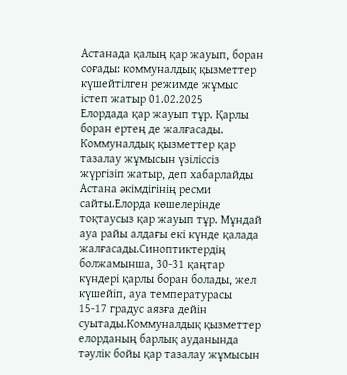Астанада қалың қар жауып, боран соғады: коммуналдық қызметтер күшейтілген режимде жұмыс істеп жатыр 01.02.2025
Елордада қар жауып тұр. Қарлы боран ертең де жалғасады. Коммуналдық қызметтер қар тазалау жұмысын үзіліссіз жүргізіп жатыр, деп хабарлайды Астана әкімдігінің ресми сайты.Елорда көшелерінде тоқтаусыз қар жауып тұр. Мұндай ауа райы алдағы екі күнде қалада жалғасады.Синоптиктердің болжамынша, 30-31 қаңтар күндері қарлы боран болады, жел күшейіп, ауа температурасы 15-17 градус аязға дейін суытады.Коммуналдық қызметтер елорданың барлық ауданында тәулік бойы қар тазалау жұмысын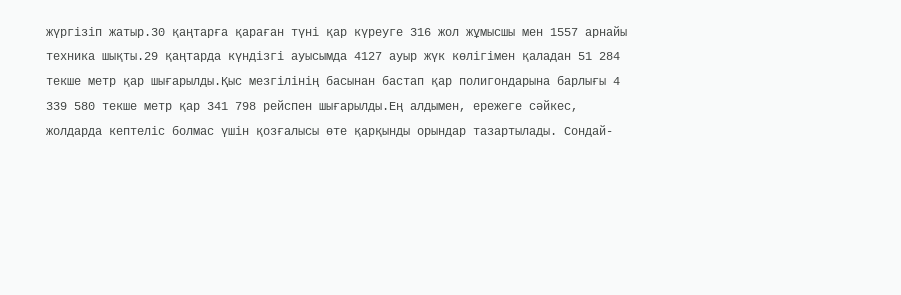жүргізіп жатыр.30 қаңтарға қараған түні қар күреуге 316 жол жұмысшы мен 1557 арнайы техника шықты.29 қаңтарда күндізгі ауысымда 4127 ауыр жүк көлігімен қаладан 51 284 текше метр қар шығарылды.Қыс мезгілінің басынан бастап қар полигондарына барлығы 4 339 580 текше метр қар 341 798 рейспен шығарылды.Ең алдымен, ережеге сәйкес, жолдарда кептеліс болмас үшін қозғалысы өте қарқынды орындар тазартылады. Сондай-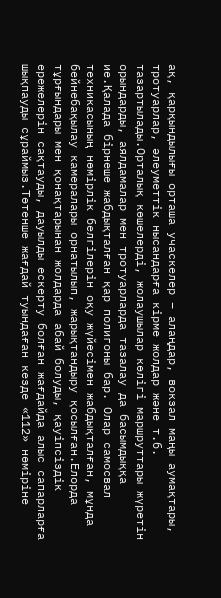ақ, қарқындылығы орташа учаскелер – алаңдар, вокзал маңы аумақтары, тротуарлар, әлеуметтік нысандарға кірме жолдар және т.б. тазартылады.Орталық көшелерді, жолаушылар көлігі маршруттары жүретін орындарды, аялдамалар мен тротуарларда тазалау да басымдыққа ие.Қалада бірнеше жабдықталған қар полигоны бар. Олар самосвал техникасының нөмірлік белгілерін оқу жүйесімен жабдықталған, мұнда бейнебақылау камералары орнатылып, жарықтандыру қосылған.Елорда тұрғындары мен қонақтарынан жолдарда абай болуды, қауіпсіздік ережелерін сақтауды, дауылды ескерту болған жағдайда алыс сапарларға шықпауды сұраймыз.Төтенше жағдай туындаған кезде «112» нөміріне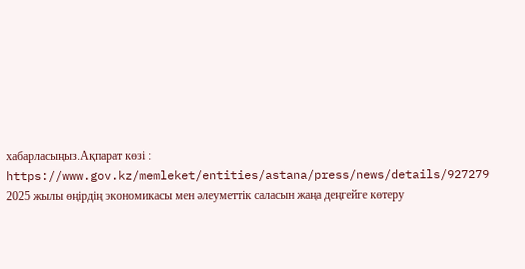хабарласыңыз.Ақпарат көзі : https://www.gov.kz/memleket/entities/astana/press/news/details/927279
2025 жылы өңірдің экономикасы мен әлеуметтік саласын жаңа деңгейге көтеру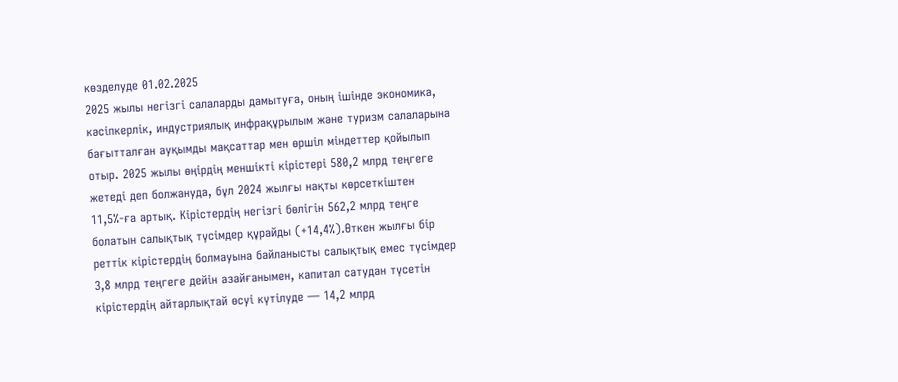көзделуде 01.02.2025
2025 жылы негізгі салаларды дамытуға, оның ішінде экономика, кәсіпкерлік, индустриялық инфрақұрылым және туризм салаларына бағытталған ауқымды мақсаттар мен өршіл міндеттер қойылып отыр. 2025 жылы өңірдің меншікті кірістері 580,2 млрд теңгеге жетеді деп болжануда, бұл 2024 жылғы нақты көрсеткіштен 11,5%-ға артық. Кірістердің негізгі бөлігін 562,2 млрд теңге болатын салықтық түсімдер құрайды (+14,4%).Өткен жылғы бір реттік кірістердің болмауына байланысты салықтық емес түсімдер 3,8 млрд теңгеге дейін азайғанымен, капитал сатудан түсетін кірістердің айтарлықтай өсуі күтілуде — 14,2 млрд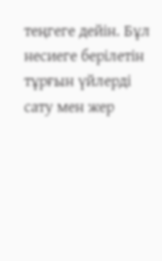теңгеге дейін. Бұл несиеге берілетін тұрғын үйлерді сату мен жер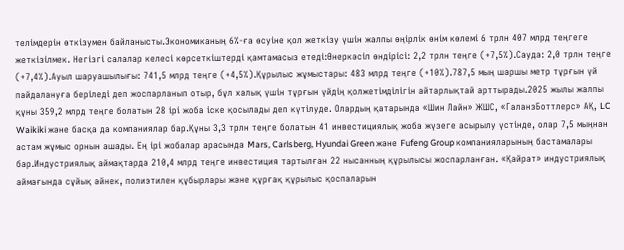телімдерін өткізумен байланысты.Экономиканың 6%-ға өсуіне қол жеткізу үшін жалпы өңірлік өнім көлемі 6 трлн 407 млрд теңгеге жеткізілмек. Негізгі салалар келесі көрсеткіштерді қамтамасыз етеді:Өнеркәсіп өндірісі: 2,2 трлн теңге (+7,5%).Сауда: 2,0 трлн теңге (+7,4%).Ауыл шаруашылығы: 741,5 млрд теңге (+4,5%).Құрылыс жұмыстары: 483 млрд теңге (+10%).787,5 мың шаршы метр тұрғын үй пайдалануға беріледі деп жоспарланып отыр, бұл халық үшін тұрғын үйдің қолжетімділігін айтарлықтай арттырады.2025 жылы жалпы құны 359,2 млрд теңге болатын 28 ірі жоба іске қосылады деп күтілуде. Олардың қатарында «Шин Лайн» ЖШС, «ГаланзБоттлерс» АҚ, LC Waikiki және басқа да компаниялар бар.Құны 3,3 трлн теңге болатын 41 инвестициялық жоба жүзеге асырылу үстінде, олар 7,5 мыңнан астам жұмыс орнын ашады. Ең ірі жобалар арасында Mars, Carlsberg, Hyundai Green және Fufeng Group компанияларының бастамалары бар.Индустриялық аймақтарда 210,4 млрд теңге инвестиция тартылған 22 нысанның құрылысы жоспарланған. «Қайрат» индустриялық аймағында сұйық әйнек, полиэтилен құбырлары және құрғақ құрылыс қоспаларын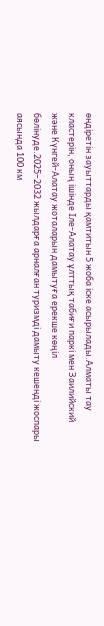өндіретін зауыттарды қамтитын 5 жоба іске асырылады.Алматы тау кластерін, оның ішінде Іле-Алатау ұлттық табиғи паркі мен Заилийский және Күнгей-Алатау жоталарын дамытуға ерекше көңіл бөлінуде.2025–2032 жылдарға арналған туризмді дамыту кешенді жоспары аясында 100 км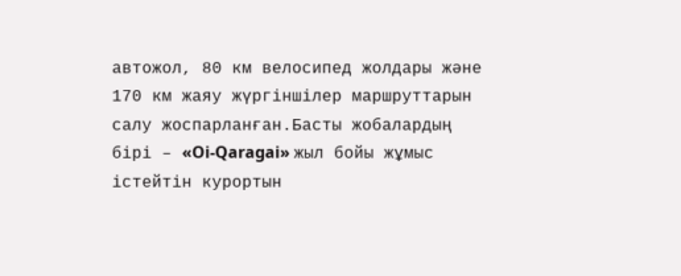автожол, 80 км велосипед жолдары және 170 км жаяу жүргіншілер маршруттарын салу жоспарланған.Басты жобалардың бірі – «Oi-Qaragai» жыл бойы жұмыс істейтін курортын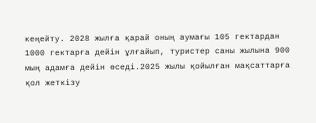кеңейту. 2028 жылға қарай оның аумағы 105 гектардан 1000 гектарға дейін ұлғайып, туристер саны жылына 900 мың адамға дейін өседі.2025 жылы қойылған мақсаттарға қол жеткізу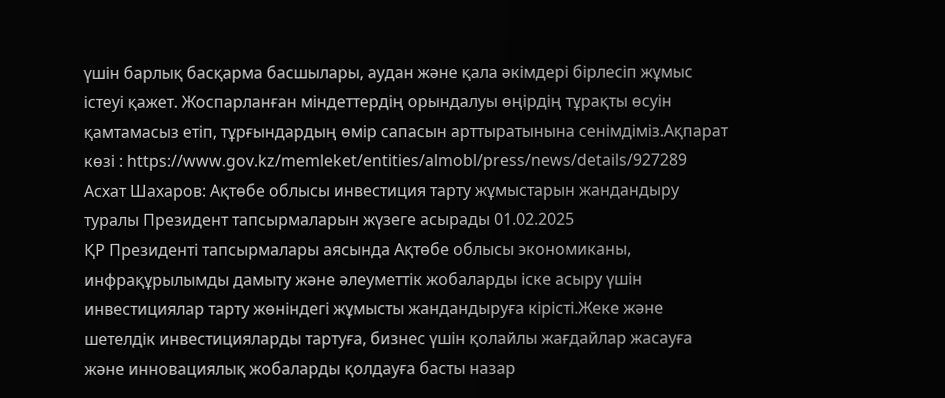үшін барлық басқарма басшылары, аудан және қала әкімдері бірлесіп жұмыс істеуі қажет. Жоспарланған міндеттердің орындалуы өңірдің тұрақты өсуін қамтамасыз етіп, тұрғындардың өмір сапасын арттыратынына сенімдіміз.Ақпарат көзі : https://www.gov.kz/memleket/entities/almobl/press/news/details/927289
Асхат Шахаров: Ақтөбе облысы инвестиция тарту жұмыстарын жандандыру туралы Президент тапсырмаларын жүзеге асырады 01.02.2025
ҚР Президенті тапсырмалары аясында Ақтөбе облысы экономиканы, инфрақұрылымды дамыту және әлеуметтік жобаларды іске асыру үшін инвестициялар тарту жөніндегі жұмысты жандандыруға кірісті.Жеке және шетелдік инвестицияларды тартуға, бизнес үшін қолайлы жағдайлар жасауға және инновациялық жобаларды қолдауға басты назар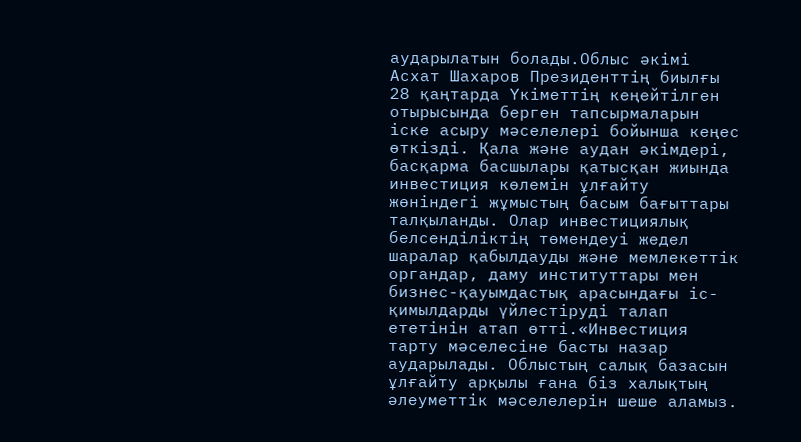аударылатын болады.Облыс әкімі Асхат Шахаров Президенттің биылғы 28 қаңтарда Үкіметтің кеңейтілген отырысында берген тапсырмаларын іске асыру мәселелері бойынша кеңес өткізді. Қала және аудан әкімдері, басқарма басшылары қатысқан жиында инвестиция көлемін ұлғайту жөніндегі жұмыстың басым бағыттары талқыланды. Олар инвестициялық белсенділіктің төмендеуі жедел шаралар қабылдауды және мемлекеттік органдар, даму институттары мен бизнес-қауымдастық арасындағы іс-қимылдарды үйлестіруді талап ететінін атап өтті.«Инвестиция тарту мәселесіне басты назар аударылады. Облыстың салық базасын ұлғайту арқылы ғана біз халықтың әлеуметтік мәселелерін шеше аламыз.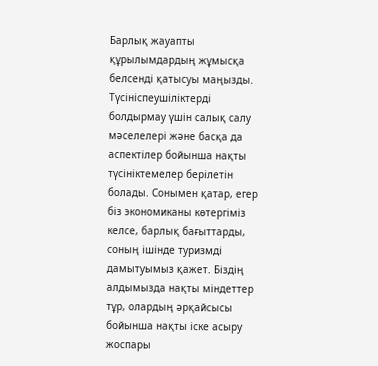Барлық жауапты құрылымдардың жұмысқа белсенді қатысуы маңызды. Түсініспеушіліктерді болдырмау үшін салық салу мәселелері және басқа да аспектілер бойынша нақты түсініктемелер берілетін болады. Сонымен қатар, егер біз экономиканы көтергіміз келсе, барлық бағыттарды, соның ішінде туризмді дамытуымыз қажет. Біздің алдымызда нақты міндеттер тұр, олардың әрқайсысы бойынша нақты іске асыру жоспары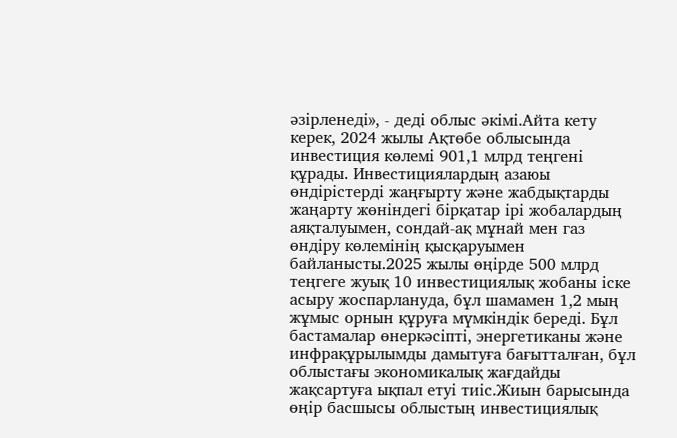әзірленеді», - деді облыс әкімі.Айта кету керек, 2024 жылы Ақтөбе облысында инвестиция көлемі 901,1 млрд теңгені құрады. Инвестициялардың азаюы өндірістерді жаңғырту және жабдықтарды жаңарту жөніндегі бірқатар ірі жобалардың аяқталуымен, сондай-ақ мұнай мен газ өндіру көлемінің қысқаруымен байланысты.2025 жылы өңірде 500 млрд теңгеге жуық 10 инвестициялық жобаны іске асыру жоспарлануда, бұл шамамен 1,2 мың жұмыс орнын құруға мүмкіндік береді. Бұл бастамалар өнеркәсіпті, энергетиканы және инфрақұрылымды дамытуға бағытталған, бұл облыстағы экономикалық жағдайды жақсартуға ықпал етуі тиіс.Жиын барысында өңір басшысы облыстың инвестициялық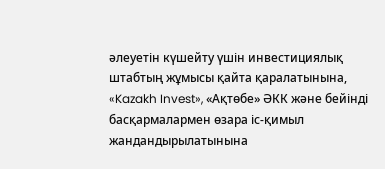әлеуетін күшейту үшін инвестициялық штабтың жұмысы қайта қаралатынына, «Kazakh Invest», «Ақтөбе» ӘКК және бейінді басқармалармен өзара іс-қимыл жандандырылатынына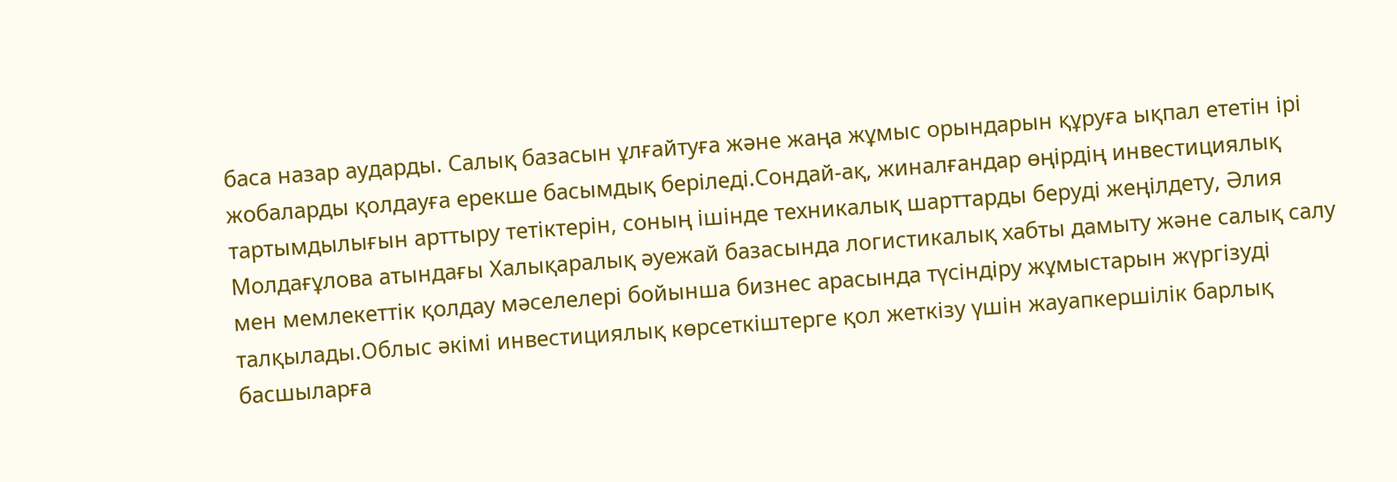баса назар аударды. Салық базасын ұлғайтуға және жаңа жұмыс орындарын құруға ықпал ететін ірі жобаларды қолдауға ерекше басымдық беріледі.Сондай-ақ, жиналғандар өңірдің инвестициялық тартымдылығын арттыру тетіктерін, соның ішінде техникалық шарттарды беруді жеңілдету, Әлия Молдағұлова атындағы Халықаралық әуежай базасында логистикалық хабты дамыту және салық салу мен мемлекеттік қолдау мәселелері бойынша бизнес арасында түсіндіру жұмыстарын жүргізуді талқылады.Облыс әкімі инвестициялық көрсеткіштерге қол жеткізу үшін жауапкершілік барлық басшыларға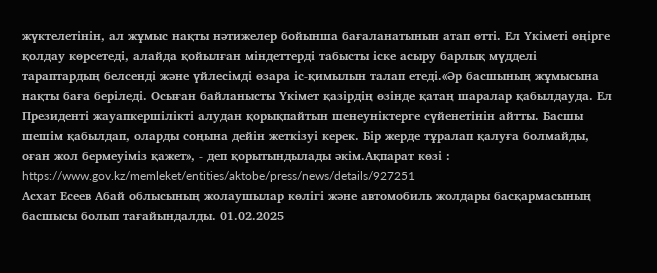жүктелетінін, ал жұмыс нақты нәтижелер бойынша бағаланатынын атап өтті. Ел Үкіметі өңірге қолдау көрсетеді, алайда қойылған міндеттерді табысты іске асыру барлық мүдделі тараптардың белсенді және үйлесімді өзара іс-қимылын талап етеді.«Әр басшының жұмысына нақты баға беріледі. Осыған байланысты Үкімет қазірдің өзінде қатаң шаралар қабылдауда. Ел Президенті жауапкершілікті алудан қорықпайтын шенеуніктерге сүйенетінін айтты. Басшы шешім қабылдап, оларды соңына дейін жеткізуі керек. Бір жерде тұралап қалуға болмайды, оған жол бермеуіміз қажет», - деп қорытындылады әкім.Ақпарат көзі : https://www.gov.kz/memleket/entities/aktobe/press/news/details/927251
Асхат Есеев Абай облысының жолаушылар көлігі және автомобиль жолдары басқармасының басшысы болып тағайындалды. 01.02.2025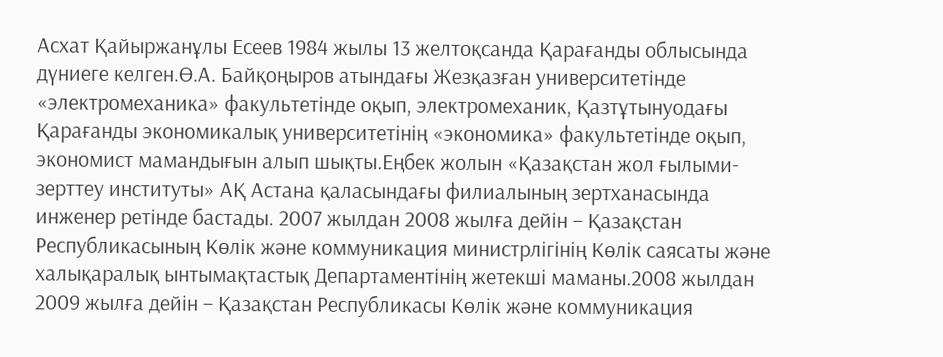Асхат Қайыржанұлы Есеев 1984 жылы 13 желтоқсанда Қарағанды облысында дүниеге келген.Ө.А. Байқоңыров атындағы Жезқазған университетінде «электромеханика» факультетінде оқып, электромеханик, Қазтұтынуодағы Қарағанды экономикалық университетінің «экономика» факультетінде оқып, экономист мамандығын алып шықты.Еңбек жолын «Қазақстан жол ғылыми-зерттеу институты» АҚ Астана қаласындағы филиалының зертханасында инженер ретінде бастады. 2007 жылдан 2008 жылға дейін – Қазақстан Республикасының Көлік және коммуникация министрлігінің Көлік саясаты және халықаралық ынтымақтастық Департаментінің жетекші маманы.2008 жылдан 2009 жылға дейін – Қазақстан Республикасы Көлік және коммуникация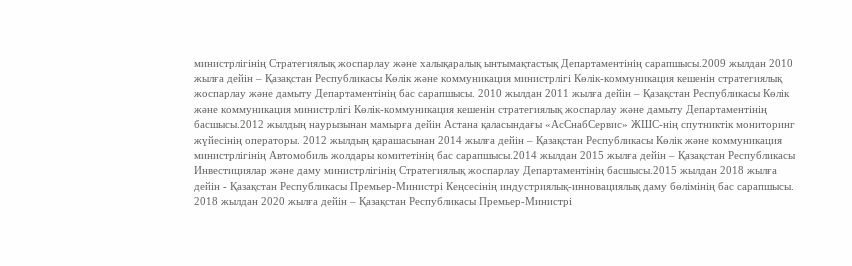министрлігінің Стратегиялық жоспарлау және халықаралық ынтымақтастық Департаментінің сарапшысы.2009 жылдан 2010 жылға дейін – Қазақстан Республикасы Көлік және коммуникация министрлігі Көлік-коммуникация кешенін стратегиялық жоспарлау және дамыту Департаментінің бас сарапшысы. 2010 жылдан 2011 жылға дейін – Қазақстан Республикасы Көлік және коммуникация министрлігі Көлік-коммуникация кешенін стратегиялық жоспарлау және дамыту Департаментінің басшысы.2012 жылдың наурызынан мамырға дейін Астана қаласындағы «АсСнабСервис» ЖШС-нің спутниктік мониторинг жүйесінің операторы. 2012 жылдың қарашасынан 2014 жылға дейін – Қазақстан Республикасы Көлік және коммуникация министрлігінің Автомобиль жолдары комитетінің бас сарапшысы.2014 жылдан 2015 жылға дейін – Қазақстан Республикасы Инвестициялар және даму министрлігінің Стратегиялық жоспарлау Департаментінің басшысы.2015 жылдан 2018 жылға дейін - Қазақстан Республикасы Премьер-Министрі Кеңсесінің индустриялық-инновациялық даму бөлімінің бас сарапшысы. 2018 жылдан 2020 жылға дейін – Қазақстан Республикасы Премьер-Министрі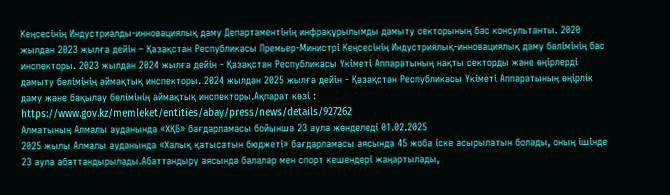Кеңсесінің Индустриалды-инновациялық даму Департаментінің инфрақұрылымды дамыту секторының бас консультанты. 2020 жылдан 2023 жылға дейін – Қазақстан Республикасы Премьер-Министрі Кеңсесінің Индустриялық-инновациялық даму бөлімінің бас инспекторы. 2023 жылдан 2024 жылға дейін - Қазақстан Республикасы Үкіметі Аппаратының нақты секторды және өңірлерді дамыту бөлімінің аймақтық инспекторы. 2024 жылдан 2025 жылға дейін - Қазақстан Республикасы Үкіметі Аппаратының өңірлік даму және бақылау бөлімінің аймақтық инспекторы.Ақпарат көзі : https://www.gov.kz/memleket/entities/abay/press/news/details/927262
Алматының Алмалы ауданында «ХҚБ» бағдарламасы бойынша 23 аула жөнделеді 01.02.2025
2025 жылы Алмалы ауданында «Халық қатысатын бюджеті» бағдарламасы аясында 45 жоба іске асырылатын болады, оның ішінде 23 аула абаттандырылады.Абаттандыру аясында балалар мен спорт кешендері жаңартылады,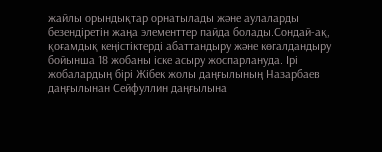жайлы орындықтар орнатылады және аулаларды безендіретін жаңа элементтер пайда болады.Сондай-ақ, қоғамдық кеңістіктерді абаттандыру және көгалдандыру бойынша 18 жобаны іске асыру жоспарлануда. Ірі жобалардың бірі Жібек жолы даңғылының Назарбаев даңғылынан Сейфуллин даңғылына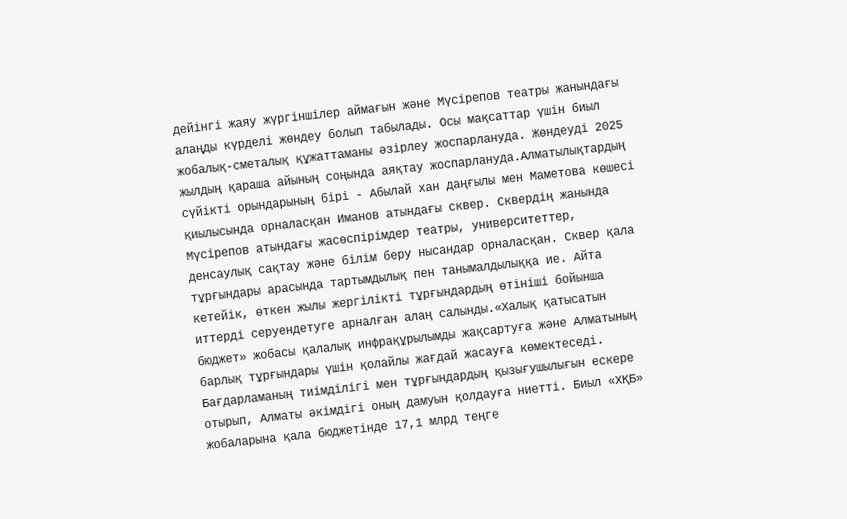дейінгі жаяу жүргіншілер аймағын және Мүсірепов театры жанындағы алаңды күрделі жөндеу болып табылады. Осы мақсаттар үшін биыл жобалық-сметалық құжаттаманы әзірлеу жоспарлануда. Жөндеуді 2025 жылдың қараша айының соңында аяқтау жоспарлануда.Алматылықтардың сүйікті орындарының бірі - Абылай хан даңғылы мен Маметова көшесі қиылысында орналасқан Иманов атындағы сквер. Сквердің жанында Мүсірепов атындағы жасөспірімдер театры, университеттер, денсаулық сақтау және білім беру нысандар орналасқан. Сквер қала тұрғындары арасында тартымдылық пен танымалдылыққа ие. Айта кетейік, өткен жылы жергілікті тұрғындардың өтініші бойынша иттерді серуендетуге арналған алаң салынды.«Халық қатысатын бюджет» жобасы қалалық инфрақұрылымды жақсартуға және Алматының барлық тұрғындары үшін қолайлы жағдай жасауға көмектеседі. Бағдарламаның тиімділігі мен тұрғындардың қызығушылығын ескере отырып, Алматы әкімдігі оның дамуын қолдауға ниетті. Биыл «ХҚБ» жобаларына қала бюджетінде 17,1 млрд теңге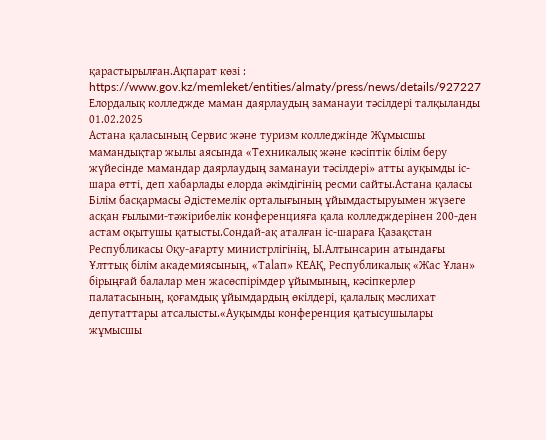қарастырылған.Ақпарат көзі : https://www.gov.kz/memleket/entities/almaty/press/news/details/927227
Елордалық колледжде маман даярлаудың заманауи тәсілдері талқыланды 01.02.2025
Астана қаласының Сервис және туризм колледжінде Жұмысшы мамандықтар жылы аясында «Техникалық және кәсіптік білім беру жүйесінде мамандар даярлаудың заманауи тәсілдері» атты ауқымды іс-шара өтті, деп хабарлады елорда әкімдігінің ресми сайты.Астана қаласы Білім басқармасы Әдістемелік орталығының ұйымдастыруымен жүзеге асқан ғылыми-тәжірибелік конференцияға қала колледждерінен 200-ден астам оқытушы қатысты.Сондай-ақ аталған іс-шараға Қазақстан Республикасы Оқу-ағарту министрлігінің, Ы.Алтынсарин атындағы Ұлттық білім академиясының, «Таlап» КЕАҚ, Республикалық «Жас Ұлан» бірыңғай балалар мен жасөспірімдер ұйымының, кәсіпкерлер палатасының, қоғамдық ұйымдардың өкілдері, қалалық мәслихат депутаттары атсалысты.«Ауқымды конференция қатысушылары жұмысшы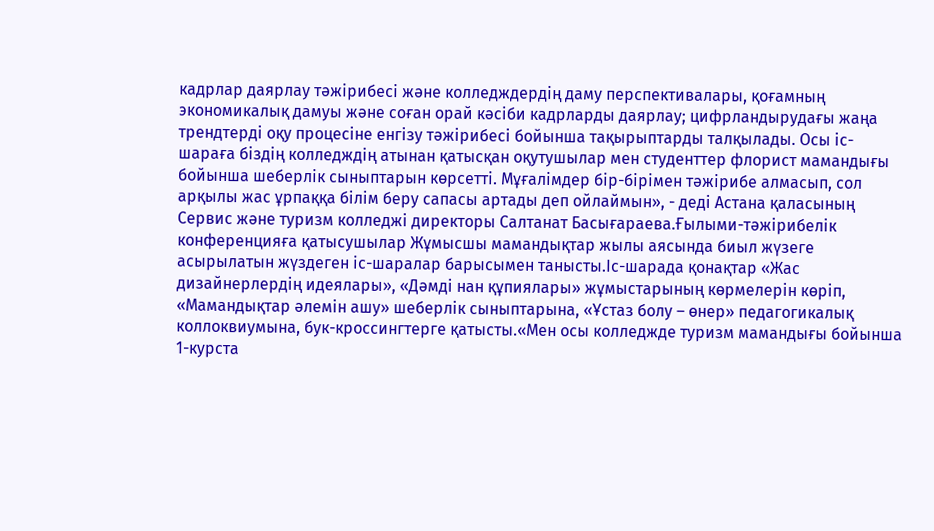кадрлар даярлау тәжірибесі және колледждердің даму перспективалары, қоғамның экономикалық дамуы және соған орай кәсіби кадрларды даярлау; цифрландырудағы жаңа трендтерді оқу процесіне енгізу тәжірибесі бойынша тақырыптарды талқылады. Осы іс-шараға біздің колледждің атынан қатысқан оқутушылар мен студенттер флорист мамандығы бойынша шеберлік сыныптарын көрсетті. Мұғалімдер бір-бірімен тәжірибе алмасып, сол арқылы жас ұрпаққа білім беру сапасы артады деп ойлаймын», - деді Астана қаласының Сервис және туризм колледжі директоры Салтанат Басығараева.Ғылыми-тәжірибелік конференцияға қатысушылар Жұмысшы мамандықтар жылы аясында биыл жүзеге асырылатын жүздеген іс-шаралар барысымен танысты.Іс-шарада қонақтар «Жас дизайнерлердің идеялары», «Дәмді нан құпиялары» жұмыстарының көрмелерін көріп, «Мамандықтар әлемін ашу» шеберлік сыныптарына, «Ұстаз болу – өнер» педагогикалық коллоквиумына, бук-кроссингтерге қатысты.«Мен осы колледжде туризм мамандығы бойынша 1-курста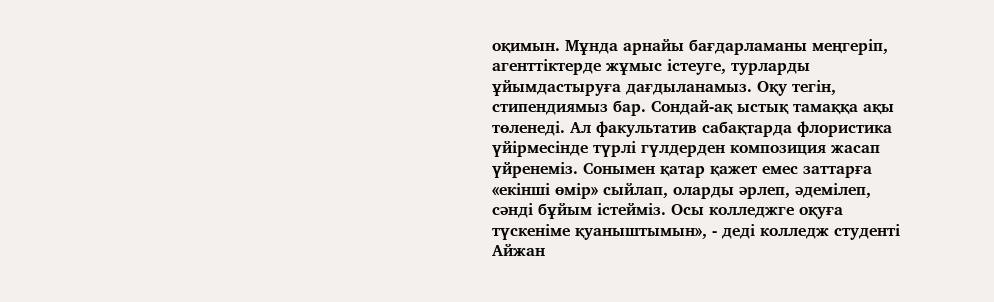оқимын. Мұнда арнайы бағдарламаны меңгеріп, агенттіктерде жұмыс істеуге, турларды ұйымдастыруға дағдыланамыз. Оқу тегін, стипендиямыз бар. Сондай-ақ ыстық тамаққа ақы төленеді. Ал факультатив сабақтарда флористика үйірмесінде түрлі гүлдерден композиция жасап үйренеміз. Сонымен қатар қажет емес заттарға «екінші өмір» сыйлап, оларды әрлеп, әдемілеп, сәнді бұйым істейміз. Осы колледжге оқуға түскеніме қуаныштымын», - деді колледж студенті Айжан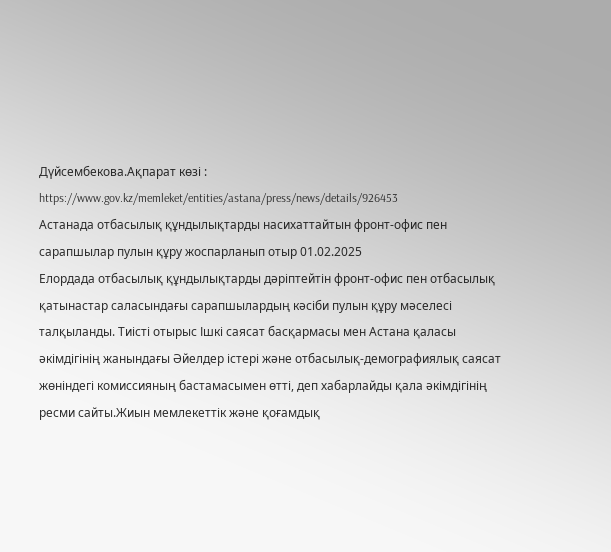Дүйсембекова.Ақпарат көзі : https://www.gov.kz/memleket/entities/astana/press/news/details/926453
Астанада отбасылық құндылықтарды насихаттайтын фронт-офис пен сарапшылар пулын құру жоспарланып отыр 01.02.2025
Елордада отбасылық құндылықтарды дәріптейтін фронт-офис пен отбасылық қатынастар саласындағы сарапшылардың кәсіби пулын құру мәселесі талқыланды. Тиісті отырыс Ішкі саясат басқармасы мен Астана қаласы әкімдігінің жанындағы Әйелдер істері және отбасылық-демографиялық саясат жөніндегі комиссияның бастамасымен өтті, деп хабарлайды қала әкімдігінің ресми сайты.Жиын мемлекеттік және қоғамдық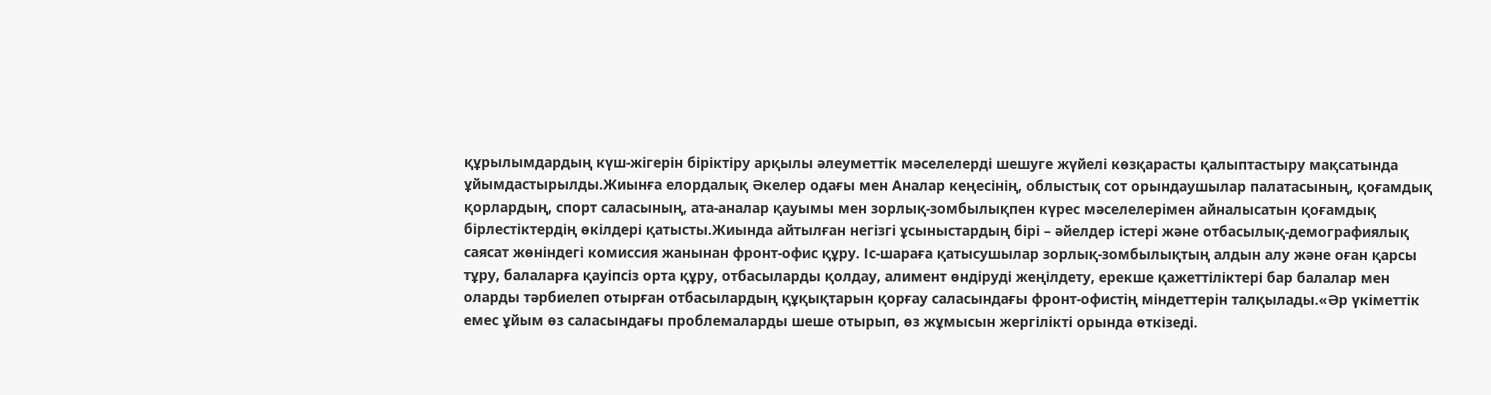құрылымдардың күш-жігерін біріктіру арқылы әлеуметтік мәселелерді шешуге жүйелі көзқарасты қалыптастыру мақсатында ұйымдастырылды.Жиынға елордалық Әкелер одағы мен Аналар кеңесінің, облыстық сот орындаушылар палатасының, қоғамдық қорлардың, спорт саласының, ата-аналар қауымы мен зорлық-зомбылықпен күрес мәселелерімен айналысатын қоғамдық бірлестіктердің өкілдері қатысты.Жиында айтылған негізгі ұсыныстардың бірі – әйелдер істері және отбасылық-демографиялық саясат жөніндегі комиссия жанынан фронт-офис құру. Іс-шараға қатысушылар зорлық-зомбылықтың алдын алу және оған қарсы тұру, балаларға қауіпсіз орта құру, отбасыларды қолдау, алимент өндіруді жеңілдету, ерекше қажеттіліктері бар балалар мен оларды тәрбиелеп отырған отбасылардың құқықтарын қорғау саласындағы фронт-офистің міндеттерін талқылады.«Әр үкіметтік емес ұйым өз саласындағы проблемаларды шеше отырып, өз жұмысын жергілікті орында өткізеді.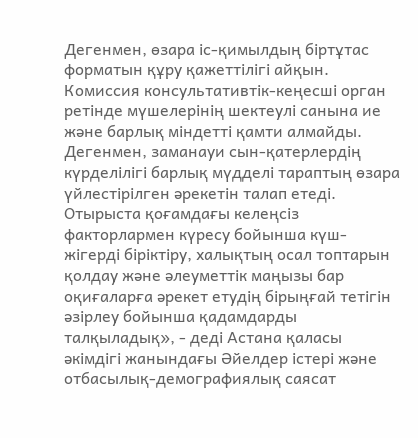Дегенмен, өзара іс-қимылдың біртұтас форматын құру қажеттілігі айқын. Комиссия консультативтік-кеңесші орган ретінде мүшелерінің шектеулі санына ие және барлық міндетті қамти алмайды. Дегенмен, заманауи сын-қатерлердің күрделілігі барлық мүдделі тараптың өзара үйлестірілген әрекетін талап етеді. Отырыста қоғамдағы келеңсіз факторлармен күресу бойынша күш-жігерді біріктіру, халықтың осал топтарын қолдау және әлеуметтік маңызы бар оқиғаларға әрекет етудің бірыңғай тетігін әзірлеу бойынша қадамдарды талқыладық», - деді Астана қаласы әкімдігі жанындағы Әйелдер істері және отбасылық-демографиялық саясат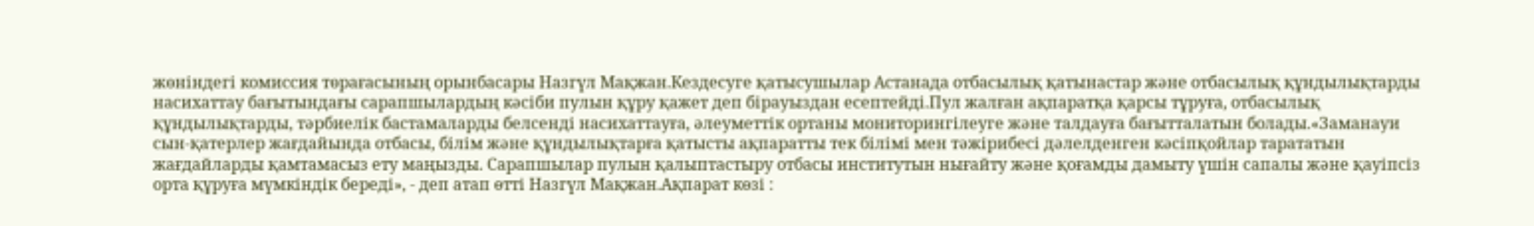жөніндегі комиссия төрағасының орынбасары Назгүл Мақжан.Кездесуге қатысушылар Астанада отбасылық қатынастар және отбасылық құндылықтарды насихаттау бағытындағы сарапшылардың кәсіби пулын құру қажет деп бірауыздан есептейді.Пул жалған ақпаратқа қарсы тұруға, отбасылық құндылықтарды, тәрбиелік бастамаларды белсенді насихаттауға, әлеуметтік ортаны мониторингілеуге және талдауға бағытталатын болады.«Заманауи сын-қатерлер жағдайында отбасы, білім және құндылықтарға қатысты ақпаратты тек білімі мен тәжірибесі дәлелденген кәсіпқойлар тарататын жағдайларды қамтамасыз ету маңызды. Сарапшылар пулын қалыптастыру отбасы институтын нығайту және қоғамды дамыту үшін сапалы және қауіпсіз орта құруға мүмкіндік береді», - деп атап өтті Назгүл Мақжан.Ақпарат көзі :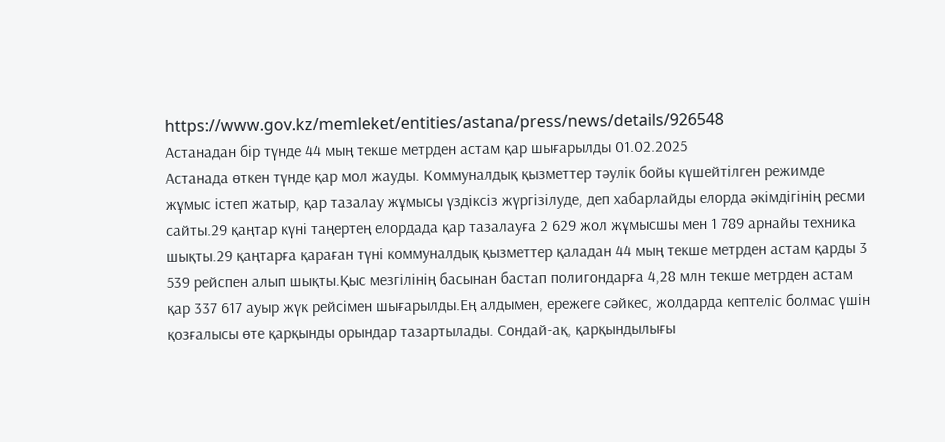https://www.gov.kz/memleket/entities/astana/press/news/details/926548
Астанадан бір түнде 44 мың текше метрден астам қар шығарылды 01.02.2025
Астанада өткен түнде қар мол жауды. Коммуналдық қызметтер тәулік бойы күшейтілген режимде жұмыс істеп жатыр, қар тазалау жұмысы үздіксіз жүргізілуде, деп хабарлайды елорда әкімдігінің ресми сайты.29 қаңтар күні таңертең елордада қар тазалауға 2 629 жол жұмысшы мен 1 789 арнайы техника шықты.29 қаңтарға қараған түні коммуналдық қызметтер қаладан 44 мың текше метрден астам қарды 3 539 рейспен алып шықты.Қыс мезгілінің басынан бастап полигондарға 4,28 млн текше метрден астам қар 337 617 ауыр жүк рейсімен шығарылды.Ең алдымен, ережеге сәйкес, жолдарда кептеліс болмас үшін қозғалысы өте қарқынды орындар тазартылады. Сондай-ақ, қарқындылығы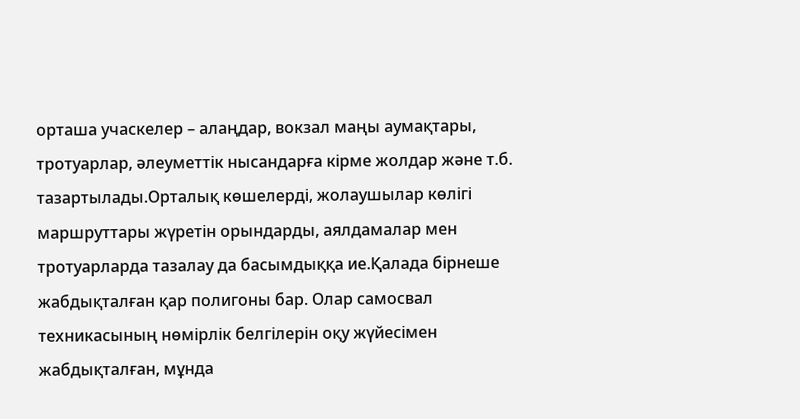орташа учаскелер – алаңдар, вокзал маңы аумақтары, тротуарлар, әлеуметтік нысандарға кірме жолдар және т.б. тазартылады.Орталық көшелерді, жолаушылар көлігі маршруттары жүретін орындарды, аялдамалар мен тротуарларда тазалау да басымдыққа ие.Қалада бірнеше жабдықталған қар полигоны бар. Олар самосвал техникасының нөмірлік белгілерін оқу жүйесімен жабдықталған, мұнда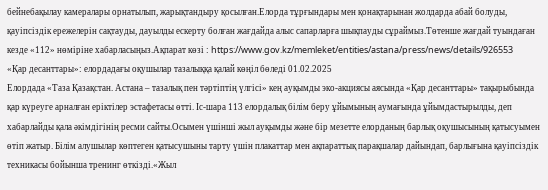бейнебақылау камералары орнатылып, жарықтандыру қосылған.Елорда тұрғындары мен қонақтарынан жолдарда абай болуды, қауіпсіздік ережелерін сақтауды, дауылды ескерту болған жағдайда алыс сапарларға шықпауды сұраймыз.Төтенше жағдай туындаған кезде «112» нөміріне хабарласыңыз.Ақпарат көзі : https://www.gov.kz/memleket/entities/astana/press/news/details/926553
«Қар десанттары»: елордадағы оқушылар тазалыққа қалай көңіл бөледі 01.02.2025
Елордада «Таза Қазақстан. Астана – тазалық пен тәртіптің үлгісі» кең ауқымды эко-акциясы аясында «Қар десанттары» тақырыбында қар күреуге арналған еріктілер эстафетасы өтті. Іс-шара 113 елордалық білім беру ұйымының аумағында ұйымдастырылды, деп хабарлайды қала әкімдігінің ресми сайты.Осымен үшінші жыл ауқымды және бір мезетте елорданың барлық оқушысының қатысуымен өтіп жатыр. Білім алушылар көптеген қатысушыны тарту үшін плакаттар мен ақпараттық парақшалар дайындап, барлығына қауіпсіздік техникасы бойынша тренинг өткізді.«Жыл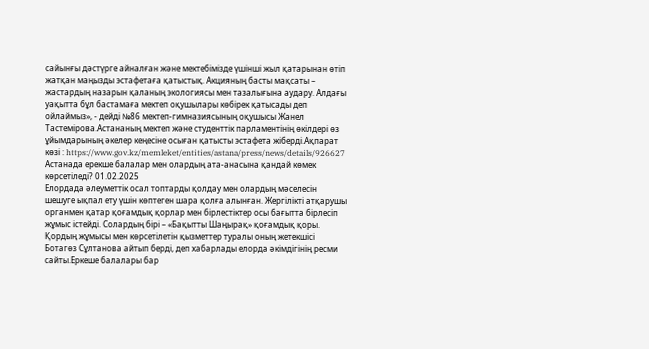сайынғы дәстүрге айналған және мектебімізде үшінші жыл қатарынан өтіп жатқан маңызды эстафетаға қатыстық. Акцияның басты мақсаты – жастардың назарын қаланың экологиясы мен тазалығына аудару. Алдағы уақытта бұл бастамаға мектеп оқушылары көбірек қатысады деп ойлаймыз», - дейді №86 мектеп-гимназиясының оқушысы Жанел Тастемірова.Астананың мектеп және студенттік парламентінің өкілдері өз ұйымдарының әкелер кеңесіне осыған қатысты эстафета жіберді.Ақпарат көзі : https://www.gov.kz/memleket/entities/astana/press/news/details/926627
Астанада ерекше балалар мен олардың ата-анасына қандай көмек көрсетіледі? 01.02.2025
Елордада әлеуметтік осал топтарды қолдау мен олардың мәселесін шешуге ықпал ету үшін көптеген шара қолға алынған. Жергілікті атқарушы органмен қатар қоғамдық қорлар мен бірлестіктер осы бағытта бірлесіп жұмыс істейді. Солардың бірі – «Бақытты Шаңырақ» қоғамдық қоры. Қордың жұмысы мен көрсетілетін қызметтер туралы оның жетекшісі Ботагөз Сұлтанова айтып берді, деп хабарлады елорда әкімдігінің ресми сайты.Еркеше балалары бар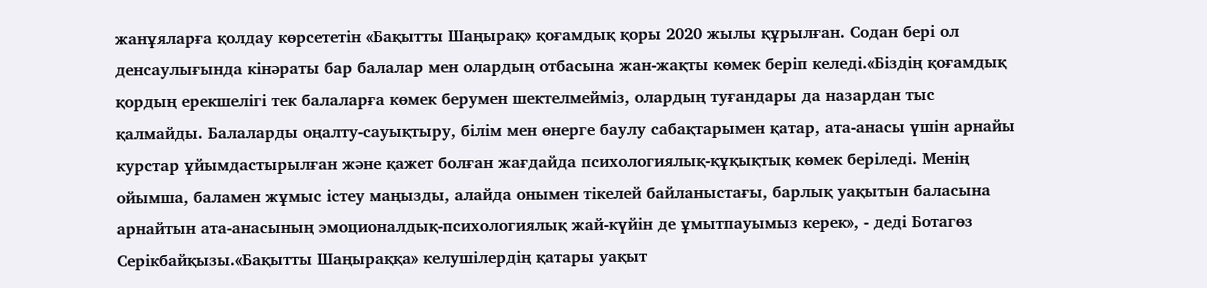жанұяларға қолдау көрсететін «Бақытты Шаңырақ» қоғамдық қоры 2020 жылы құрылған. Содан бері ол денсаулығында кінәраты бар балалар мен олардың отбасына жан-жақты көмек беріп келеді.«Біздің қоғамдық қордың ерекшелігі тек балаларға көмек берумен шектелмейміз, олардың туғандары да назардан тыс қалмайды. Балаларды оңалту-сауықтыру, білім мен өнерге баулу сабақтарымен қатар, ата-анасы үшін арнайы курстар ұйымдастырылған және қажет болған жағдайда психологиялық-құқықтық көмек беріледі. Менің ойымша, баламен жұмыс істеу маңызды, алайда онымен тікелей байланыстағы, барлық уақытын баласына арнайтын ата-анасының эмоционалдық-психологиялық жай-күйін де ұмытпауымыз керек», - деді Ботагөз Серікбайқызы.«Бақытты Шаңыраққа» келушілердің қатары уақыт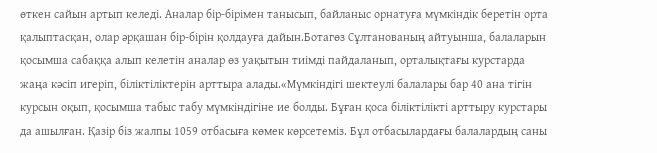өткен сайын артып келеді. Аналар бір-бірімен танысып, байланыс орнатуға мүмкіндік беретін орта қалыптасқан, олар әрқашан бір-бірін қолдауға дайын.Ботагөз Сұлтанованың айтуынша, балаларын қосымша сабаққа алып келетін аналар өз уақытын тиімді пайдаланып, орталықтағы курстарда жаңа кәсіп игеріп, біліктіліктерін арттыра алады.«Мүмкіндігі шектеулі балалары бар 40 ана тігін курсын оқып, қосымша табыс табу мүмкіндігіне ие болды. Бұған қоса біліктілікті арттыру курстары да ашылған. Қазір біз жалпы 1059 отбасыға көмек көрсетеміз. Бұл отбасылардағы балалардың саны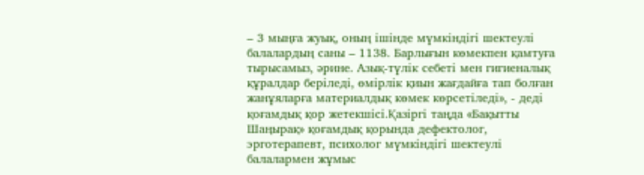– 3 мыңға жуық, оның ішінде мүмкіндігі шектеулі балалардың саны – 1138. Барлығын көмекпен қамтуға тырысамыз, әрине. Азық-түлік себеті мен гигиеналық құралдар беріледі, өмірлік қиын жағдайға тап болған жанұяларға материалдық көмек көрсетіледі», - деді қоғамдық қор жетекшісі.Қазіргі таңда «Бақытты Шаңырақ» қоғамдық қорында дефектолог, эрготерапевт, психолог мүмкіндігі шектеулі балалармен жұмыс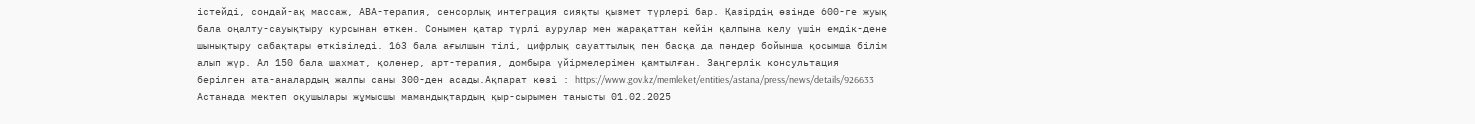істейді, сондай-ақ массаж, АВА-терапия, сенсорлық интеграция сияқты қызмет түрлері бар. Қазірдің өзінде 600-ге жуық бала оңалту-сауықтыру курсынан өткен. Сонымен қатар түрлі аурулар мен жарақаттан кейін қалпына келу үшін емдік-дене шынықтыру сабақтары өткізіледі. 163 бала ағылшын тілі, цифрлық сауаттылық пен басқа да пәндер бойынша қосымша білім алып жүр. Ал 150 бала шахмат, қолөнер, арт-терапия, домбыра үйірмелерімен қамтылған. Заңгерлік консультация берілген ата-аналардың жалпы саны 300-ден асады.Ақпарат көзі : https://www.gov.kz/memleket/entities/astana/press/news/details/926633
Астанада мектеп оқушылары жұмысшы мамандықтардың қыр-сырымен танысты 01.02.2025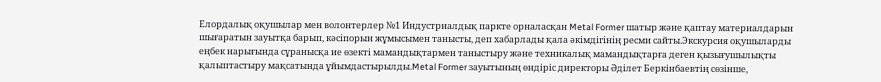Елордалық оқушылар мен волонтерлер №1 Индустриалдық паркте орналасқан Metal Former шатыр және қаптау материалдарын шығаратын зауытқа барып, кәсіпорын жұмысымен танысты, деп хабарлады қала әкімдігінің ресми сайты.Экскурсия оқушыларды еңбек нарығында сұранысқа ие өзекті мамандықтармен таныстыру және техникалық мамандықтарға деген қызығушылықты қалыптастыру мақсатында ұйымдастырылды.Metal Former зауытының өндіріс директоры Әділет Беркінбаевтің сөзінше,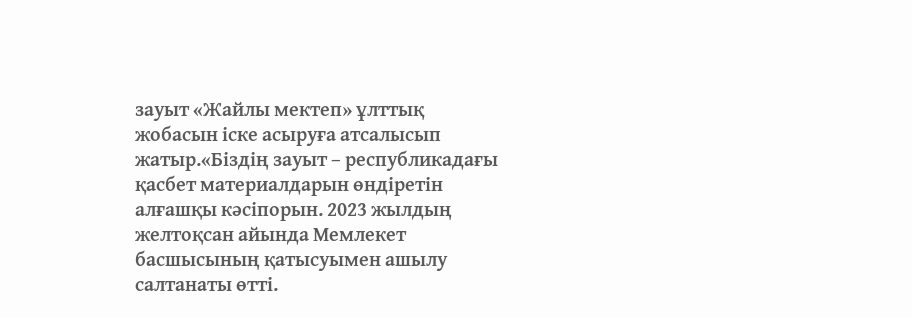зауыт «Жайлы мектеп» ұлттық жобасын іске асыруға атсалысып жатыр.«Біздің зауыт – республикадағы қасбет материалдарын өндіретін алғашқы кәсіпорын. 2023 жылдың желтоқсан айында Мемлекет басшысының қатысуымен ашылу салтанаты өтті.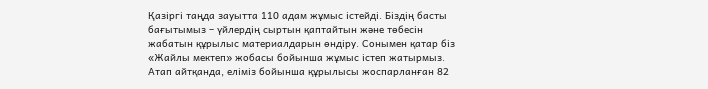Қазіргі таңда зауытта 110 адам жұмыс істейді. Біздің басты бағытымыз – үйлердің сыртын қаптайтын және төбесін жабатын құрылыс материалдарын өндіру. Сонымен қатар біз «Жайлы мектеп» жобасы бойынша жұмыс істеп жатырмыз. Атап айтқанда, еліміз бойынша құрылысы жоспарланған 82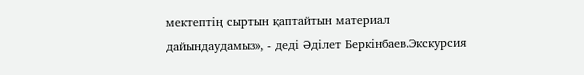мектептің сыртын қаптайтын материал дайындаудамыз», - деді Әділет Беркінбаев.Экскурсия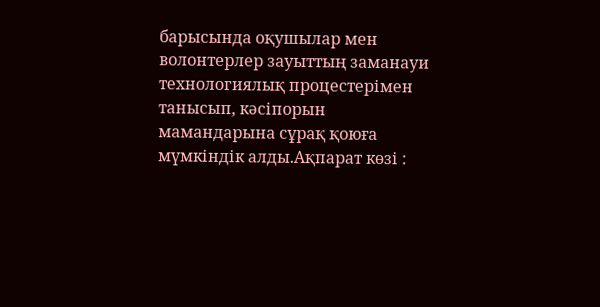барысында оқушылар мен волонтерлер зауыттың заманауи технологиялық процестерімен танысып, кәсіпорын мамандарына сұрақ қоюға мүмкіндік алды.Ақпарат көзі :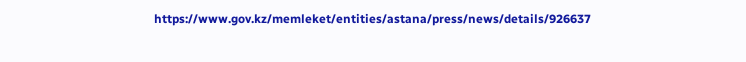https://www.gov.kz/memleket/entities/astana/press/news/details/926637